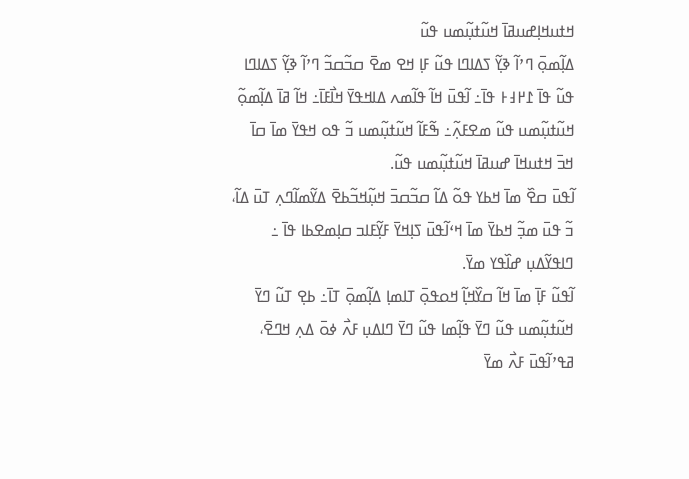ߞߙߎߞߊ߲ߝߎߥߊ߫ ߞߎ߬ߙߎ߲߬ߘߎ ߟߎ߬
ߡߊ߲߬ߘߋ߲߫ ߣߴߊ߬ ߢߌ߲߬ ߖߡߊߣߊ ߟߎ߬ ߓߊ߲ ߞߐ ߘߐ߫ ߛߏ߬ߛߏ߬ ߣߴߊ߬ ߢߌ߲߬ ߖߡߊߣߊ ߟߎ߬ ߟߊ߫ ߁߂߃߅ ߟߊ߫߸ ߊ߬ߟߎ߫ ߞߊ߬ ߟߊ߬ߘߍ ߡߊߞߟߌ߫ ߞߊ߯ߓߊ߫߸ ߞߊ߬ ߥߊ߫ ߡߊ߲߬ߘߋ߲߬ ߞߎ߬ߙߎ߲߬ߘߎ ߟߎ߬ ߘߐߓߍ߲߬߸ ߒ߬ߓߊ߬ ߞߎ߬ߙߎ߲߬ߘߎ ߏ߬ ߟߋ ߞߟߌ߫ ߘߊ߫ ߛߊ߫ ߞߏ߫ ߞߙߎߞߊ߫ ߝߎߥߊ߫ ߞߎ߬ߙߎ߲߬ߘߎ ߟߎ߬.
ߊ߬ߟߎ߫ ߛߐ߰ ߘߊ߫ ߞߕߌ ߟߋ߬ ߡߊ߬ ߛߏ߬ߛߏ߫ ߞߎ߲߬ߞߏ߬ߕߐ߫ ߡߌ߬ߘߊ߬ߣߍ߲ ߠߎ߫ ߡߊ߬، ߏ߬ ߟߎ߫ ߘߏ߲߬ ߞߕߌ߫ ߘߊ߫ ߞߵߊ߬ߟߎ߫ ߖߊ߲ߞߌ߫ ߓߌ߲߬ߓߊߏ ߛߊ߲ߘߐߕߊ ߟߊ߫ ߸ ߣߊߟߌ߬ߡߎ߲ ߝߊ߰ߟߌ ߘߌ߫.
ߊ߬ߟߎ߬ ߓߊ߲߫ ߘߊ߫ ߞߊ߬ ߛߌ߰ߞߊ߲߬ ߞߋߟߋ߲߫ ߠߊߘߊ߲ ߡߊ߲߬ߘߋ߲߫ ߠߊ߫߸ ߕߐ߲ ߠߎ߬ ߣߌ߫ ߞߎ߬ߙߎ߲߬ߘߎ ߟߎ߬ ߣߌ߫ ߟߊ߲߬ߘߊ ߟߎ߬ ߣߌ߫ ߣߊߡߎ߲ ߓߍ߯ ߦߋ߫ ߡߍ߲ ߞߣߐ߫، ߥߟߴߊ߬ߟߎ߫ ߓߍ߯ ߘߌ߫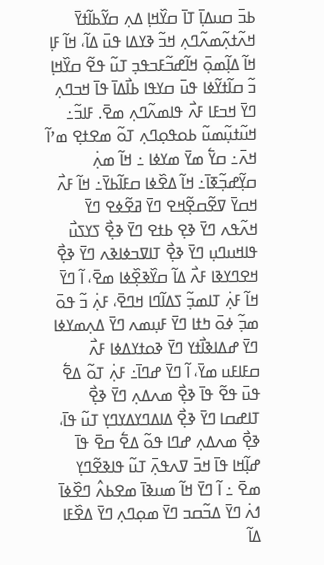ߕߏ߫ ߛߎߡߊ߲߫ ߠߊ߫ ߛߌ߰ߞߊ߲ ߡߍ߲ ߛߌ߬ߕߊ߬ߙߌ߫ ߞߍ߬ߙߍ߲߬ߘߍ߬ߣߍ߲ ߞߏ߬ ߢߌߡߊ ߟߎ߫ ߡߊ߬، ߞߊ߬ ߓߊ߲ ߞߊ߬ ߡߊ߲߬ߘߋ߲߫ ߞߊ߬ߝߏ߬ߓߏߟߏ߲ ߠߎ߬ ߟߐ߬ ߛߌ߰ߞߊ߲ ߏ߬ ߛߊ߬ߙߌ߬ߦߊ ߟߎ߫ ߛߌߟߊ ߕߊ߯ߡߊ߫ ߟߊ߫ ߞߏߣߍ߲ ߣߌ߫ ߞߏߓߊ ߓߍ߯ ߟߊߘߍ߬ߣߍ߲ ߘߐ߫. ߓߊߏ߬߸ ߞߎ߬ߙߎ߲߬ߘߎ߬ ߕߋߟߋ߲ߣߍ߲ ߠߋ߬ ߘߐߙߐ߲ ߘߴߊ߬ ߞߍ߫߸ ߛߌ߱ ߘߌ߫ ߘߌߦߊ ߸ ߞߊ߬ ߘߍ߲߭ ߛߌ߲߬ߝߏ߲߬ߧߊ߫߸ ߞߊ߬ ߡߐ߰ߦߊ ߛߓߊ߬ߕߌ߫߸ ߞߊ߬ ߓߍ߯ ߞߛߌ߫ ߜߐ߬ߛߐ߲߬ߞߐ ߣߌ߫ ߥߐ߬ߦߐ ߣߌ߫ ߞߍ߬ߟߍ ߣߌ߫ ߢߐ߲ ߕߙߐ ߣߌ߫ ߢߐ߲߯ ߖߌߖߎ߯ ߟߊߞߎߣߎ߲ ߣߌ߫ ߢߐ߲߯ ߠߊߜߏߦߊߢߍ ߣߌ߫ ߢߐ߲߯ ߞߐߣߌߢߊ ߓߍ߯ ߡߊ߬ ߛߌ߰ߢߐ߲߰ߦߊ ߘߐ߫، ߊ߬ ߣߌ߫ ߞߊ߬ ߓߍ߲߭ ߠߊߘߏ߲߬ ߖߡߊ߬ߣߊ ߞߣߐ߫، ߓߍ߲߭ ߏ߬ ߟߋ߫ ߘߏ߲߬ ߦߋ߫ ߤߙߊ ߣߌ߫ ߓߎ߲ߘߍ ߣߌ߫ ߡߍ߲ߘߌߦߊ ߣߌ߫ ߝߡߊߢߊ߯ߙߌ ߣߌ߫ ߢߋߙߌߡߦߊ ߓߍ߯ ߛߓߊߓߎ ߘߌ߫، ߊ߬ ߣߌ߫ ߝߣߊ߫߸ ߓߍ߲߭ ߠߋ߬ ߡߐ߱ ߟߎ߫ ߟߐ߬ ߟߊ߫ ߢߐ߲߯ ߘߍߡߍ߲ ߣߌ߫ ߢߐ߲߯ ߠߊߝߛߊ ߣߌ߫ ߢߐ߲߯ ߡߊߡߣߌߡߌߣߌ߲ ߠߎ߬ ߟߊ߫، ߢߐ߲߯ ߘߍߡߍ߲ ߝߣߊ ߟߋ߬ ߡߐ߱ ߛߐ߫ ߟߊ߫ ߝߊ߲߬ߞߊ ߟߊ߫ ߞߏ߫ ߜߍߟߍ߲߫ ߠߎ߬ ߟߊߢߐ߬ߣߌ߲ ߘߐ߫ ߸ ߊ߬ ߣߌ߫ ߞߊ߬ ߘߎߢߊ߫ ߘߐߕߍ߮ ߣߐ߰ߦߊ߫ ߗߍ߭ ߣߌ߫ ߡߏ߬ߛߏ ߣߌ߫ ߘߋ߲ߣߍ߲ ߣߌ߫ ߡߐ߰ߓߊ ߡߊ߬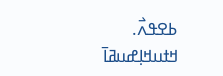ߕߐߟߍ߯.
ߞߙߎߞߊ߲ߝߎߥߊ߫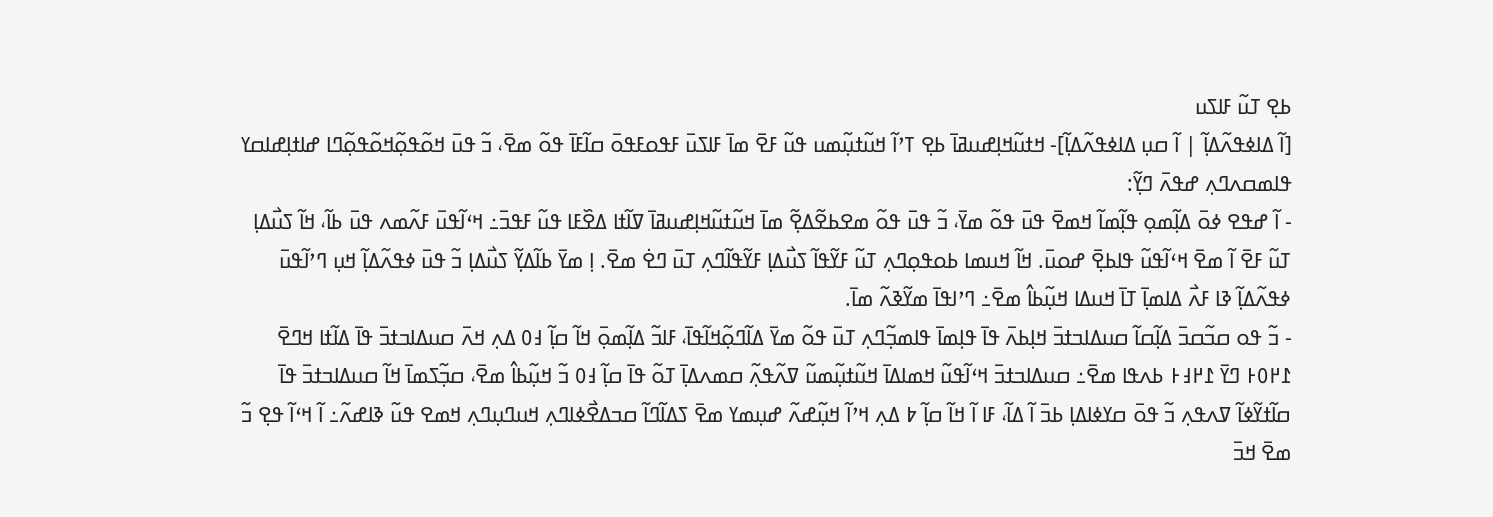ߕߐ߲ ߠߎ߬ ߓߊߖߎ
[ߊ߬ ߡߊߦߟߍ߬ߡߊ߲߬ | ߊ߬ ߛߎ߲ ߡߊߦߟߍ߬ߡߊ߲߬]- ߞߙߎ߬ߞߊ߲ߝߎߥߊ߫ ߕߐ߲ ߠߴߊ߬ ߞߎ߬ߙߎ߲߬ߘߎ ߟߎ߬ ߓߐ߫ ߘߊ߫ ߓߊߖߎ߫ ߓߟߋߓߟߋ߫ ߛߊ߬ߓߊ߫ ߟߋ߬ ߘߐ߫، ߏ߬ ߟߎ߫ ߞߋ߬ߟߋ߲߬ߞߋ߬ߟߋ߲߬ߣߊ ߝߊߙߊ߲ߝߊߛߌ ߟߊߘߛߍߣߍ߲ ߝߟߍ߫ ߣߌ߲߬:
- ߊ߬ ߝߟߐ ߦߋ߫ ߡߊ߲߬ߘߋ߲ ߟߊ߲߬ߘߊ߬ ߞߘߐ߫ ߟߎ߫ ߟߋ߬ ߘߌ߫، ߏ߬ ߟߎ߫ ߟߋ߬ ߘߐߕߐ߬ߡߐ߲߬ ߘߊ߫ ߞߎ߬ߙߎ߬ߞߊ߲ߝߎߥߊ߫ ߜߊ߬ߙߊ ߡߐ߰ߓߊ ߟߎ߬ ߓߟߏ߫߸ ߞߵߊ߬ߟߎ߫ ߓߍ߬ߘߍ ߟߎ߫ ߕߊ߬، ߞߊ߬ ߖߎ߯ߡߊ߲ ߠߎ߬ ߓߐ߫ ߊ߬ ߘߐ߫ ߞߵߊ߬ߟߎ߬ ߟߊߕߐ߲߫ ߝߋߎ߫. ߞߊ߬ ߞߎߘߊ ߕߋߟߋ߲ߣߍ߲ ߠߎ߬ ߓߌ߬ߟߊ߬ ߖߎ߯ߡߊ߲ ߓߌ߬ߟߊ߬ߣߍ߲ ߠߎ߫ ߣߐ߭ ߘߐ߫. ߊ߲ ߘߌ߫ ߕߊ߬ߡߌ߲߬ ߖߎ߯ߡߊ߲ ߏ߬ ߟߎ߫ ߦߟߍ߬ߡߊ߲߬ ߞߎ߲ ߣߴߊ߬ߟߎ߫ ߦߟߍ߬ߡߊ߲߬ ߢߊ ߓߍ߯ ߡߊߘߊ߲߫ ߠߊ߫ ߞߎߡߊ ߞߎ߲߬ߕߊ߮ ߘߐ߫߸ ߣߴߊߟߊ߫ ߘߌ߬ߢߍ߬ ߘߊ߫.
- ߏ߬ ߟߋ ߛߏ߬ߛߏ߫ ߡߊ߲߬ߛߊ߬ ߛߎߡߊߏߙߏ߫ ߞߊ߲ߕߍ߫ ߟߊ߫ ߟߊ߲ߘߊ߫ ߟߊߘߏ߲߬ߣߍ߲ ߠߎ߫ ߟߋ߬ ߘߌ߫ ߡߊ߬ߣߋ߲߬ߞߊ߬ߟߊ߫، ߓߊߏ߬ ߡߊ߲߬ߘߋ߲߫ ߞߊ߬ ߛߊ߲߬ ߃߀ ߡߍ߲ ߞߍ߫ ߛߎߡߊߏߙߏ߫ ߟߊ߫ ߡߊ߬ߙߊ ߞߣߐ߫ ߁߂߀߅ ߣߌ߫ ߁߂߃߅ ߕߍߟߊ ߘߐ߫߸ ߛߎߡߊߏߙߏ߫ ߞߵߊ߬ߟߎ߬ ߞߘߊߡߊ߫ ߞߎ߬ߙߎ߲߬ߘߎ߬ ߜߍ߬ߟߍ߲߬ ߛߘߍߡߊ߲߫ ߠߋ߬ ߟߊ߫ ߛߊ߲߬ ߃߀ ߏ߬ ߞߎ߲߬ߕߊ߮ ߘߐ߫، ߛߏ߲߬ߖߘߊ߫ ߞߊ߬ ߛߎߡߊߏߙߏ߫ ߟߊ߫ ߛߊ߬ߙߌ߬ߦߊ߬ ߜߍߟߍ߲ ߏ߬ ߟߋ߫ ߛߌߦߊߡߊ߲ ߕߏ߫ ߊ߬ ߡߊ߬، ߓߊ ߊ߬ ߞߊ߬ ߛߊ߲߬ ߈ ߡߍ߲ ߞߴߊ߬ ߞߎ߲߬ߝߍ߬ ߝߎ߲ߘߌ ߘߐ߫ ߖߡߊ߬ߣߊ߬ ߛߏߡߐ߯ߦߊߣߍ߲ ߞߎߣߎ߲ߣߍ߲ ߞߘߐ ߟߎ߬ ߢߊߝߍ߬߸ ߊ߬ ߞߵߊ߬ ߟߐ߲ ߏ߬ ߘߐ߫ ߞߏ߫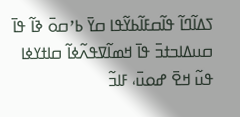ߖߡߊ߬ߣߊ߬ ߟߊ߬ߛߓߊ߬ߕߌ߬ߟߊ ߛߌ߫ ߕߴߛߋ߫ ߢߊ߬ ߟߊ߫ ߛߎߡߊߏߙߏ߫ ߟߊ߫ ߞߘߊ߬ߜߟߍ߬ߦߊ߬ ߛߊߙߌߦߊ ߟߎ߬ ߞߐ߫ ߝߋߎ߫، ߓߊߏ߬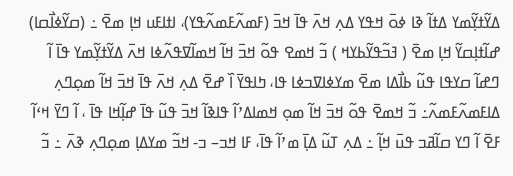ߡߌ߬ߙߌ߲߬ߘߌ ߡߙߊ߬ ߢߊ ߦߋ߫ ߞߟߌ ߡߍ߲ ߞߍ߫ ߟߊ߫ ߞߏ߫ (ߓߘߍ߬ߓߘߍ߬ߟߌ)، ߊߙߊߓߎ ߞߊ߲ ߘߐ߫ ߸ (ߛߌ߬ߦߊ߯ߛߊ) ߝߊ߬ߙߊ߲ߛߌ߬ ߞߊ߲ ߘߐ߫ ( ߔߏ߬ߟߌ߬ߕߌߞ ) ߏ߬ ߞߘߐ ߟߋ߬ ߞߏ߫ ߞߊ߬ ߞߘߊ߬ߜߟߍ߬ߦߊ ߞߍ߫ ߡߌ߬ߙߌ߲߬ߘߌ ߟߊ߫ ߊ߬ ߣߝߊ߬ ߛߌߟߊ ߟߎ߬ ߕߊ߯ߡߊ ߘߐ߫ ߘߌߦߊߜߏߦߊ ߟߊ، ߤߊߟߌ߫ ߊ߰ ߝߐ߫ ߡߍ߲ ߞߍ߫ ߟߊ߫ ߞߏ߫ ߞߊ߬ ߘߋ߲ߣߍ߲ ߡߊߓߘߍ߬ߓߘߍ߬߸ ߏ߬ ߞߘߐ߫ ߟߋ߬ ߞߏ߫ ߞߊ߬ ߘߋ߲ ߞߘߊߡߴߊ߬ ߟߊߢߊ߬ ߞߏ߫ ߟߎ߬ ߟߊ߫ ߝߊ߲߬ߞߊ ߟߊ߫ ، ߊ߬ ߣߌ߫ ߞߵߊ߬ ߓߐ߫ ߊ߬ ߣߌ ߛߊ߬ߥߏ ߟߎ߫ ߞߊ߲߬ ߸ ߡߍ߲ ߠߎ߬ ߡߊ߲߫ ߘߴߊ߬ ߟߊ߫، ߓߊ ߞߏ– ߏ- ߞߏ߬ ߘߌߡߊ߲ ߘߋ߲ߣߍ߲ ߢߍ߫ ߸ ߏ߬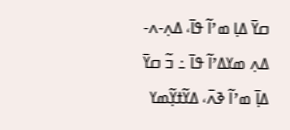ߛߌ߫ ߡߊ߲ ߘߴߊ߬ ߟߊ߫، ߡߍ߲-ߍ-ߡߍ߲ ߘߌߡߴߊ߬ ߟߊ߫ ߸ ߏ߬ ߛߌ߫ ߡߊ߲߫ ߘߴߊ߬ ߢߍ߫، ߡߌ߬ߙߌ߲߬ߘߌ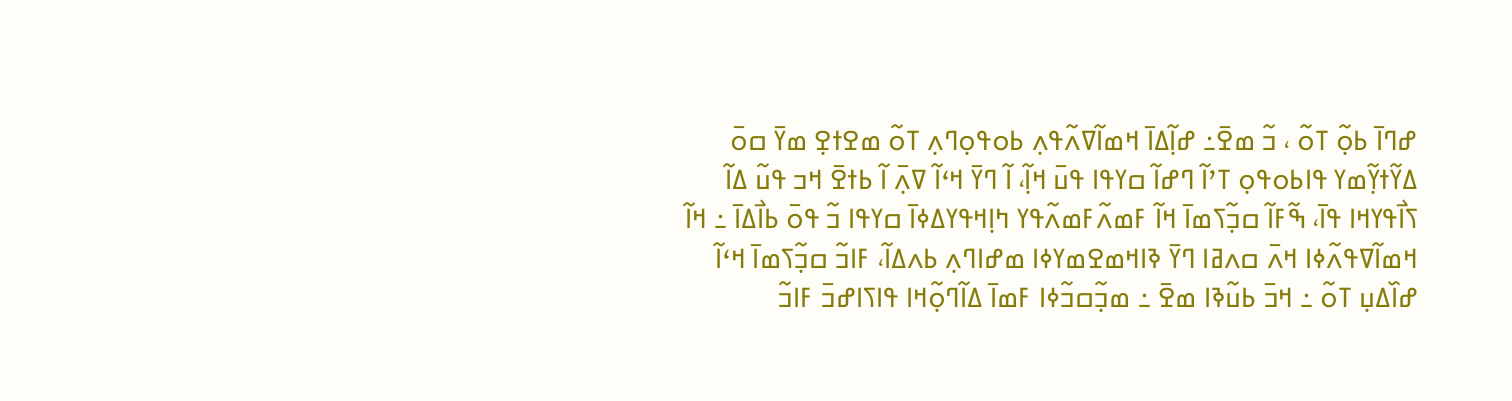ߝߣߊ߫ ߕߋ߲߬ ߠߋ߬ ، ߏ߬ ߘߐ߫߸ ߝߊ߲߬ߡߊ߫ ߞߘߊ߬ߜߍ߬ߟߍ߲ ߕߋߟߋ߲ߣߍ߲ ߠߋ߬ ߘߐߙߐ߲ ߘߌ߫ ߛߋ߫ ߡߌ߬ߙߌ߲߬ߘߌ ߟߊߕߋߟߋ߲ ߠߴߊ߬ ߣߝߊ߬ ߛߌߟߊ ߟߎ߫ ߞߊ߲߬، ߊ߬ ߣߌ߫ ߞߵߊ߬ ߜߍ߲߫ ߊ߬ ߕߙߐ߫ ߞߏ ߟߎ߬ ߡߊ߬ ߖߊ߯ߟߌߞߊ ߟߊ߫، ߒ߬ߓߊ߬ ߛߏ߲߬ߖߘߊ߫ ߞߊ߬ ߓߘߍ߬ߓߘߍ߬ߟߌ ߤߊ߲ߞߟߌߡߦߊ߫ ߛߌߟߊ ߏ߬ ߟߋ߫ ߕߊ߯ߡߊ߫ ߸ ߞߊ߬ ߞߘߊ߬ߜߟߍ߬ߦߊ ߞߍ߫ ߛߍߥߊ ߣߌ߫ ߢߊߞߘߐߘߌߦߊ ߘߝߊߣߍ߲ ߕߍߡߊ߬، ߓߊߏ߬ ߛߏ߲߬ߖߘߊ߫ ߞߵߊ߬ ߝߊ߰ߡߎ߲ ߠߋ߬ ߸ ߞߏ߫ ߕߎ߬ߢߊ ߘߐ߫ ߸ ߘߏ߲߬ߛߏ߬ߦߊ ߓߘߊ߫ ߡߊ߬ߣߋ߲߬ߞߊ ߟߊߖߊߝߏ߫ ߓߊߏ߬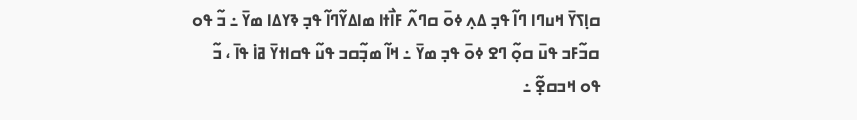ߛߊ߲ߖߌ߫ ߞߎߣߊ ߣߊ߬ ߟߏ߲ ߡߍ߲ ߦߋ߫ ߛߣߍ߬ ߓߊ߯ߙߊ ߘߊߡߌ߬ߣߊ߬ ߟߏ߲ ߢߌߡߊ ߘߌ߫ ߸ ߏ߬ ߟߋ ߛߏ߬ߓߏ ߟߎ߫ ߛߋ߲߬ ߣߐ ߦߋ߫ ߟߏ߲ ߘߌ߫ ߸ ߞߊ߬ ߘߏ߲߬ߛߏ ߟߎ߬ ߟߛߊߙߌ߫ ߥߊ߭ ߟߊ߫ ، ߏ߬ ߟߋ ߞߏߛߐ߲߬ ߸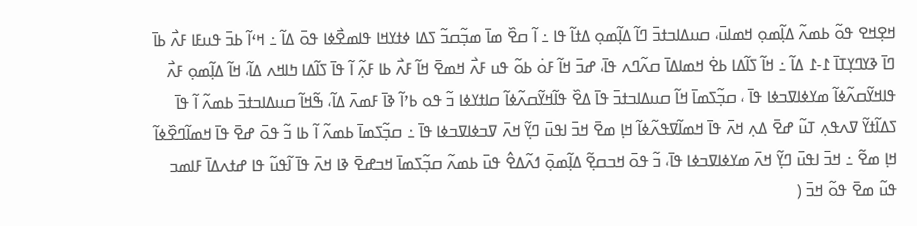ߞߐ߲ߞߐ ߟߋ߬ ߕߘߍ߬ ߡߊ߲߬ߘߋ߲ ߞߘߊߎ߫، ߛߎߡߊߏߙߏ߫ ߣߊ߬ ߡߊ߲߬ߘߋ߲ ߡߙߊ߬ ߟߊ ߸ ߊ߬ ߛߐ߰ ߘߊ߫ ߘߏ߲߬ߛߏ߬ ߖߡߊ ߦߙߌߞߊ ߟߊߘߐ߯ߦߊ ߟߋ߫ ߡߊ߬ ߸ ߞߵߊ߬ ߕߏ߫ ߟߎߓߊ ߓߍ߯ ߕߊ߫ ߣߊ߫ ߢߌߣߌ߲ߠߊ߫ ߁-߁ ߡߊ߬ ߸ ߞߊ߬ ߖߊ߬ߡߊ ߕߐ߭ ߞߘߊߡߊ߫ ߛߍ߬ߣߍ ߟߊ߫، ߝߏ߫ ߞߊ߬ ߓߋ߭ ߕߋ߬ ߟߎ ߓߍ߯ ߞߘߐ߫ ߞߊ߬ ߓߍ߯ ߕߊ ߓߍ߲߬ ߊ߬ ߟߊ߫ ߖߊ߬ߡߊ ߤߊߞߍ ߡߊ߬، ߞߊ߬ ߡߊ߲߬ߘߋ߲ ߓߍ߯ ߟߊߞߌ߬ߛߍ߬ߦߊ߬ ߘߌߦߊߜߏߦߊ ߟߊ߫ ، ߛߏ߲߬ߖߘߊ߫ ߞߊ߬ ߛߎߡߊߏߙߏ߫ ߟߊ߫ ߡߐ߰ ߟߊ߬ߞߌ߬ߛߍ߬ߦߊ߬ ߛߊߙߌߦߊ ߏ߬ ߟߋ ߕߴߊ߬ ߢߊ߫ ߓߘߍ߫ ߡߊ߬، ߒ߬ߞߊ߬ ߛߎߡߊߏߙߏ߫ ߕߘߍ߬ ߊ߬ ߟߊ߫ ߖߡߊ߬ߙߌ߬ ߜߍߟߍ߲ ߠߎ߬ ߝߐ߫ ߡߍ߲ ߞߍ߫ ߟߊ߫ ߞߘߊ߬ߜߟߍ߬ߦߊ߬ ߞߊ߲ ߘߐ߫ ߞߏ߫ ߊߟߎ߫ ߣߌ߲߬ ߞߍ߫ ߜߏߦߊߜߏߦߊ ߟߊ߫ ߸ ߛߏ߲߬ߖߘߊ߫ ߕߘߍ߬ ߊ߬ ߕߊ ߏ߬ ߟߋ߫ ߝߐ߫ ߟߊ߫ ߞߘߊ߬ߣߐ߰ߦߊ߬ ߞߊ߲ ߘߐ߬ ߸ ߞߏ߫ ߊߟߎ߫ ߣߌ߲߬ ߞߍ߫ ߘߌߦߊߜߏߦߊ ߟߊ߫، ߏ߬ ߟߋ߫ ߞߏߛߐ߲߬ ߡߊ߲߬ߘߋ߲߫ ߗߍ߬ߡߐ߮ ߟߎ߫ ߕߘߍ߬ ߛߏ߲߬ߖߘߊ߫ ߞߏߝߐ߫ ߢߊ ߞߍ߫ ߟߊ߫ ߊ߬ߟߎ߬ ߟߊ ߝߙߍߡߊ߫ ߓߊߘߏ ߟߎ߬ ߘߐ߫ ߟߋ߬ ߞߏ߫ (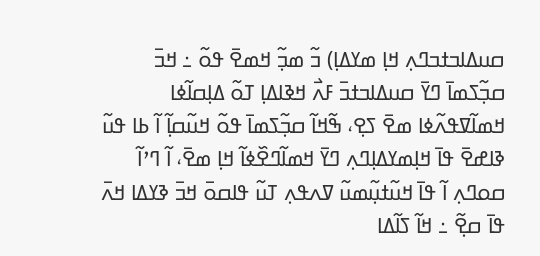ߛߎߡߊߏߙߏߣߍ߲ ߞߊ߲ ߘߌߡߊ߲) ߏ߬ ߘߏ߲߬ ߞߘߐ߫ ߟߋ߬ ߸ ߞߏ߫ ߛߏ߲߬ߖߘߊ߫ ߣߌ߫ ߛߎߡߊߏߙߏ߫ ߓߍ߯ ߞߢߊߡߊ߲ ߠߋ߬ ߡߊ߲ߛߊ߬ߦߊ ߞߘߊ߬ߜߟߍ߬ߦߊ ߘߐ߫ ߖߐ߲، ߒ߬ߞߊ߬ ߛߏ߲߬ߖߘߊ߫ ߟߋ߬ ߞߎ߬ߛߊ߲߬ ߊ߬ ߕߊ ߟߎ߬ ߢߊߝߐ߫ ߟߊ߫ ߞߊ߲ߘߌߡߊ߲ߣߍ߲ ߣߌ߫ ߞߘߊ߬ߣߐ߰ߦߊ߬ ߞߊ߲ ߘߐ߫، ߊ߬ ߣߴߊ߬ ߛߋߣߍ߲ ߊ߬ ߟߊ߫ ߞߎ߬ߙߎ߲߬ߘߎ߬ ߜߍߟߍ߲ ߠߎ߬ ߟߊߛߋ߫ ߞߏ߫ ߢߌߡߊ ߞߍ߫ ߟߊ߫ ߛߐ߲߬ ߸ ߞߊ߬ ߖߊ߬ߡߊ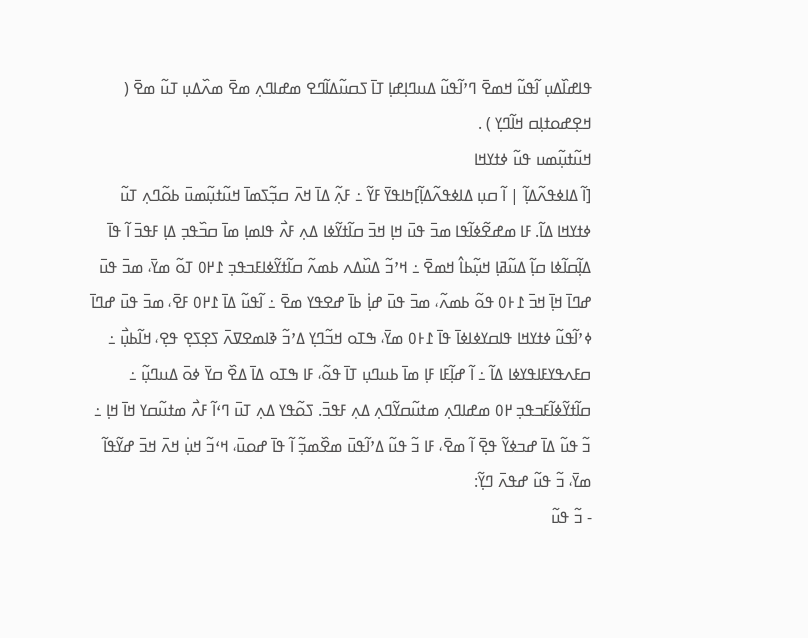ߟߊߝߊ߰ߡߎ߲ ߊ߬ߟߎ߬ ߞߘߐ߫ ߣߴߊ߬ߟߎ߬ ߡߎߣߊ߲ߝߊ߲ ߠߊ߫ ߖߛߎ߬ߡߊ߬ߣߐ ߘߝߊߣߍ߲ ߘߐ߫ ߘߍ߰ߡߎ߲ ߠߎ߬ ߘߐ߫ ( ߞߐ߲ߝߋߙߊ߲ߛ ߞߊ߬ߣߌ߲ ) .
ߞߎ߬ߙߎ߲߬ߘߎ ߟߎ߬ ߦߙߌߞߊ
[ߊ߬ ߡߊߦߟߍ߬ߡߊ߲߬ | ߊ߬ ߛߎ߲ ߡߊߦߟߍ߬ߡߊ߲߬]ߤߊߟߌ߫ ߓߌ߬ ߸ ߓߍ߲߬ ߡߊ߫ ߞߍ߫ ߛߏ߲߬ߖߘߊ߫ ߞߎ߬ߙߎ߲߬ߘߎ߫ ߕߋ߬ߣߍ߲ ߠߎ߬ ߦߙߌߞߊ ߡߊ߬. ߓߊ ߘߝߐ߬ߦߊ߬ߟߊ ߘߏ߫ ߟߎ߫ ߞߊ߲ ߞߏ߫ ߛߊ߬ߙߌ߬ߦߊ ߡߍ߲ ߓߍ߯ ߟߊߘߊ߲ ߘߊ߫ ߛߏ߰ߟߏ߲ ߡߊ߲ ߓߟߏ߫ ߊ߬ ߟߊ߫ ߡߊ߲߬ߛߊ߬ߦߊ ߛߊ߲߬ ߡߎ߬ߥߊ߲ ߞߎ߲߬ߕߊ߮ ߞߘߐ߫ ߸ ߞߴߏ߬ ߡߎ߰ߡߍ ߕߘߍ߬ ߛߊ߬ߙߌ߬ߦߊߓߏߟߏ߲ ߁߂߀ ߠߋ߬ ߘߌ߫، ߘߏ߫ ߟߎ߫ ߝߣߊ߫ ߞߊ߲߫ ߞߏ߫ ߁߅߀ ߟߋ߬ ߕߘߍ߬، ߘߏ߫ ߟߎ߫ ߝߊ߲߭ ߕߊ߫ ߝߐߟߌ ߘߐ߫ ߸ ߊ߬ߟߎ߬ ߡߊ߫ ߁߂߀ ߓߐ߫، ߘߏ߫ ߟߎ߫ ߝߣߊ߫ ߦߴߊ߬ߟߎ߬ ߦߙߌߞߊ ߟߊߛߌߦߊߦߊ߫ ߟߊ߫ ߁߅߀ ߘߌ߫، ߒߠߋ ߞߏ߬ߣߌ߲ ߡߴߏ߬ ߢߊߘߐߜߍ߫ ߖߐ߲ߖߐ߲ ߟߐ߲، ߞߊ߬ߕߎ߲߯ ߸ ߛߓߍߟߌߓߊߟߌߦߊ ߡߊ߬ ߸ ߊ߬ ߝߊ߲߬ߓߊ ߓߊ߲ ߘߊ߫ ߕߎߣߎ߲ ߠߊ߫ ߟߋ߬، ߓߊ ߒߠߋ ߡߊ߫ ߡߐ߰ ߛߌ߫ ߦߋ߫ ߡߎߣߎ߲߬ ߸ ߛߊ߬ߙߌ߬ߦߊ߬ߓߏߟߏ߲ ߂߀ ߘߝߊߣߍ߲ ߘߙߎ߬ߛߌ߬ߣߍ߲ ߡߍ߲ ߓߟߏ߫. ߖߋ߬ߟߌ ߡߍ߲ ߠߎ߫ ߣߵߊ߬ ߓߍ߯ ߘߙߎ߬ߛߌ ߞߊ߫ ߞߊ߲ ߸ ߏ߬ ߟߎ߬ ߡߊ߫ ߝߏߦߌ߬ ߟߐ߲߫ ߊ߬ ߘߐ߫، ߓߊ ߏ߬ ߟߎ߬ ߡߴߊ߬ߟߎ߫ ߘߐ߰ߘߏ߲߬ ߊ߬ ߟߊ߫ ߝߋߎ߫، ߞߵߏ߬ ߞߎ߲߭ ߞߍ߫ ߞߏ߫ ߝߌ߬ߟߊ߬ ߘߌ߫، ߏ߬ ߟߎ߬ ߝߟߍ߫ ߣߌ߲߬:
- ߏ߬ ߟߎ߬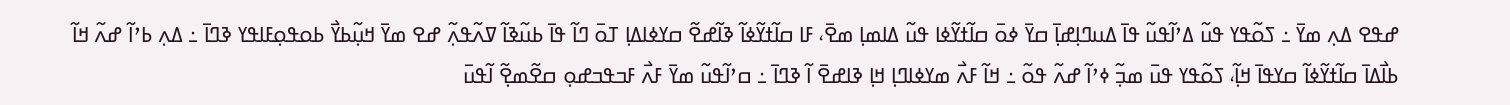ߝߟߐ ߡߍ߲ ߘߌ߫ ߸ ߖߋ߬ߟߌ ߟߎ߬ ߡߴߊ߬ߟߎ߬ ߟߊ߫ ߡߎߣߊ߲ߝߊ߲߫ ߛߌ߫ ߦߋ߫ ߛߊ߬ߙߌ߬ߦߊ ߟߎ߬ ߡߊߘߊ߲ ߘߐ߫، ߓߊ ߛߊ߬ߙߌ߬ߦߊ߬ ߢߊ߬ߝߐ߬ ߛߌߦߊߡߊ߲ ߠߋ߫ ߣߊ߬ ߟߊ߫ ߕߎ߬ߢߊ߬ ߜߍ߬ߟߍ߲߬ ߝߐ ߘߌ߫ ߞߎ߲߬ߕߌ߯ ߕߋߟߋ߲ߓߊߟߌ ߢߣߊ߫ ߸ ߡߍ߲ ߕߴߊ߬ ߝߍ߬ ߞߊ߬ ߕߊ߯ߡߊ߫ ߛߊ߬ߙߌ߬ߦߊ߬ ߛߌߟߊ߫ ߞߊ߲߬، ߖߋ߬ߟߌ ߟߎ߫ ߘߏ߲߬ ߦߴߊ߬ ߝߍ߬ ߟߋ߬ ߸ ߞߊ߬ ߓߍ߯ ߘߌߦߊߣߊ߲ ߞߊ߲ ߢߊߝߐ߫ ߊ߬ ߢߣߊ߫ ߸ ߛߴߊ߬ߟߎ߬ ߘߌ߫ ߓߍ߯ ߓߏߟߏߝߋ߲ ߛߐ߬ߘߐ߲߬ ߊ߬ߟߎ߫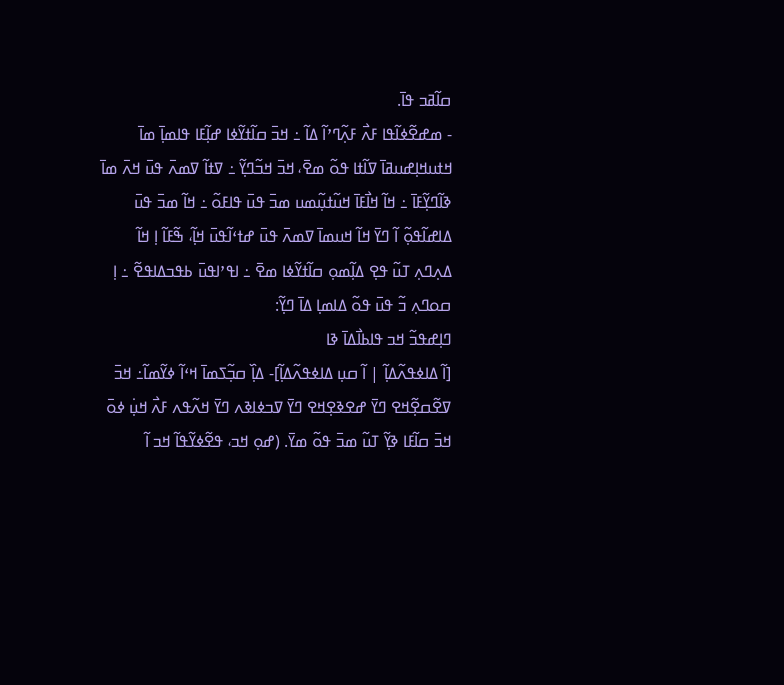ߛߊ߬ߥߏ ߟߊ߫.
- ߘߝߐ߬ߦߊ߬ߟߊ ߓߍ߯ ߓߍ߲߬ߣߴߊ߬ ߡߊ߬ ߸ ߞߏ߫ ߛߊ߬ߙߌ߬ߦߊ ߝߊ߲߬ߓߊ ߟߊߘߊ߲߫ ߘߊ߫ ߞߙߎߞߊ߲ߝߎߥߊ߫ ߜߊ߬ߙߊ ߟߋ߬ ߘߐ߫، ߞߏ߫ ߞߏ߬ߣߌ߲߬ ߸ ߜߙߊ߬ ߜߘߍ߫ ߟߎ߫ ߞߍ߫ ߘߊ߫ ߢߊ߬ߣߌ߲߬ߓߊ߫ ߸ ߞߊ߬ ߞߊ߯ߓߊ߫ ߞߎ߬ߙߎ߲߬ߘߎ ߘߏ߫ ߟߎ߫ ߟߊߓߋ߬ ߸ ߞߊ߬ ߘߏ߫ ߟߎ߫ ߡߊߝߊ߬ߟߋ߲߬ ߊ߬ ߣߌ߫ ߞߊ߬ ߞߎߘߊ߫ ߜߘߍ߫ ߟߎ߫ ߝߙߵߊ߬ߟߎ߫ ߞߊ߲߬، ߒ߬ߓߊ߬ ߊ߲ ߞߊ߬ ߡߍ߲ߣߍ߲ ߠߎ߬ ߟߐ߲ ߡߊ߲߬ߘߋ߲ ߛߊ߬ߙߌ߬ߦߊ ߘߐ߫ ߸ ߊߟߴߊߟߎ߫ ߕߟߏߡߊߟߐ߬ ߸ ߊ߲ ߛߋߣߍ߲ ߏ߬ ߟߎ߫ ߟߋ߬ ߡߊߘߊ߲ ߡߊ߫ ߣߌ߲߬:
ߣߊ߲ߝߟߏ߬ ߞߏ ߟߊߕߊ߯ߡߊ߫ ߢߊ
[ߊ߬ ߡߊߦߟߍ߬ߡߊ߲߬ | ߊ߬ ߛߎ߲ ߡߊߦߟߍ߬ߡߊ߲߬]- ߡߊ߲߰ ߛߏ߲߬ߖߘߊ߫ ߞߵߊ߬ ߦߌ߬ߘߊ߬߸ ߞߏ߫ ߜߐ߬ߛߐ߲߬ߞߐ ߣߌ߫ ߝߐߢߐ߲ߞߐ ߣߌ߫ ߜߏߦߊߢߍ ߣߌ߫ ߞߍ߬ߟߍ ߓߍ߯ ߞߎ߲߭ ߦߋ߫ ߞߏ߫ ߛߊ߬ߓߊ ߢߌ߲߬ ߠߎ߬ ߘߏ߫ ߟߋ߬ ߘߌ߫. (ߝߋ߲ ߞߏ، ߟߐ߬ߦߌ߬ߟߊ߬ ߞߏ ߊ߬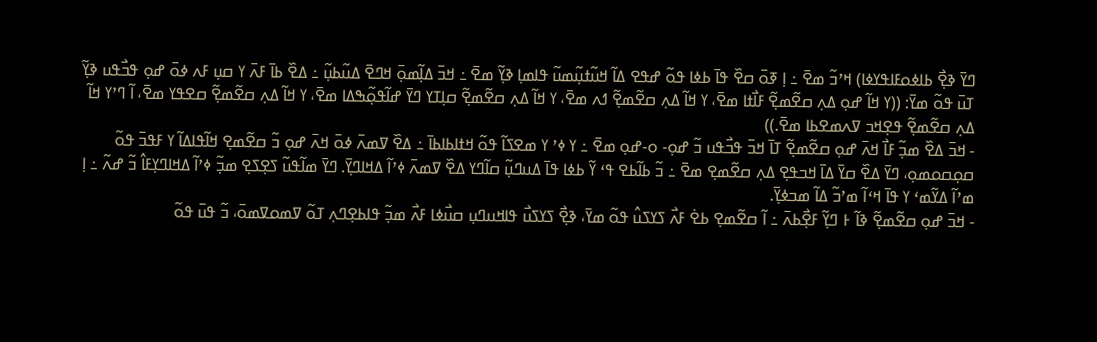ߣߌ߫ ߢߐ߲߯ ߕߊߦߋߓߊߟߌߦߊ) ߞߴߏ߬ ߘߐ߫ ߸ ߊ߲ ߧߋ߫ ߛߐ߰ ߟߊ߫ ߕߦߊ ߟߋ߬ ߝߟߐ ߡߊ߬ ߞߎ߬ߙߎ߲߬ߘߎ߬ ߟߊߘߊ߲ ߢߌ߲߬ ߘߐ߫ ߸ ߞߏ߫ ߡߊ߲߬ߘߋ߲߫ ߞߣߐ߫ ߡߎ߬ߕߎ߲߬ ߸ ߡߐ߰ ߕߊ߫ ߓߍ߫ ߌ ߛߎ߲ ߓߍ ߦߋ߫ ߝߋ߲ ߟߏ߯ߟߎ ߢߌ߲߬ ߠߎ߫ ߟߋ߬ ߘߌ߫: ((ߌ ߞߊ߬ ߝߋ߲ ߡߍ߲ ߛߐ߬ߘߐ߲߬ ߓߊ߯ߙߊ ߘߐ߫، ߌ ߞߊ߬ ߡߍ߲ ߛߐ߬ߘߐ߲߬ ߗߍ ߘߐ߫، ߌ ߞߊ߬ ߡߍ߲ ߛߐ߬ߘߐ߲߬ ߛߊ߲ߠߌ ߣߌ߫ ߝߊ߬ߟߋ߲߬ߒߡߊ ߘߐ߫، ߌ ߞߊ߬ ߡߍ߲ ߛߐ߬ߘߐ߲߬ ߛߐߟߌ ߘߐ߫، ߊ߬ ߣߴߌ ߞߊ߬ ߡߍ߲ ߛߐ߬ߘߐ߲߬ ߟߐ߲ߞߏ ߜߍߘߐߕߊ ߘߐ߫.))
- ߞߏ߫ ߡߐ߰ ߘߏ߲߬ ߓߊ߯ ߞߍ߫ ߝߋ߲ ߛߐ߬ߘߐ߲߬ ߠߊ߫ ߞߏ߫ ߟߏ߯ߟߎ ߏ߬ ߝߋ߲- ߋ-ߝߋ߲ ߘߐ߫ ߸ ߌ ߦߴ ߌ ߘߐߖߊ߬ ߟߋ߬ ߞߙߊߕߊߕߊ߫ ߸ ߡߐ߰ ߜߘߍ߫ ߦߋ߫ ߞߍ߫ ߝߋ߲ ߏ߬ ߛߐ߬ߘߐ߲ ߞߊ߬ߟߊߡߊ߬ ߌ ߓߟߏ߫ ߟߋ߬ ߛߋ߲ߛߋߘߋ߲، ߣߌ߫ ߡߐ߰ ߛߌ߫ ߡߊ߫ ߞߏߟߐ߲ ߡߍ߲ ߛߐ߬ߘߐ߲ ߘߐ߫ ߸ ߏ߬ ߕߊ߬ߕߐ ߟߵ ߌ߬ ߕߦߊ ߟߊ߫ ߡߎߣߎ߲߬ ߛߊ߬ߣߌ ߡߐ߰ ߜߘߍ߫ ߦߴߊ߬ ߡߞߊߣߌ߲߫. ߣߌ߫ ߘߊ߬ߟߎ߬ ߖߐ߲ߖߐ߲ ߘߏ߲߬ ߦߴߊ߬ ߡߞߊߣߌ߲ߓߊ߮ ߏ߬ ߝߍ߬ ߸ ߊ߲ ߘߴߊ߬ ߡߌ߬ߘߵ ߌ ߟߊ߫ ߞߵߊ߬ ߘߴߏ߬ ߡߊ߬ ߘߏߦߌ߲߫.
- ߞߏ߫ ߝߋ߲ ߛߐ߬ߘߐ߲߬ ߢߊ߬ ߅ ߣߌ߲߬ ߓߐ߲߯ߕߍ߫ ߸ ߊ߬ ߛߐ߬ߘߐ߲ ߕߐ߭ ߓߍ߯ ߖߌߖߎ߮ ߟߋ߬ ߘߌ߫، ߢߐ߲߯ ߖߌߖߎ߯ ߟߊߞߎߣߎ߲ ߛߎ߯ߦߊ ߓߍ߯ ߘߏ߲߬ ߟߊߕߐ߲ߣߍ߲ ߠߋ߬ ߜߘߋߜߘߋ߫، ߏ߬ ߟߎ߫ ߟߋ߬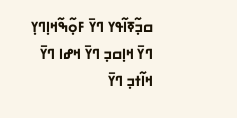ߛߏ߲߬ߧߊ߬ߟߌ ߣߌ߫ ߓߋ߲߬ߒ߬ߞߊ߲ߣߌ߲ ߣߌ߫ ߞߊ߲ߛߏ߲ ߣߌ߫ ߞߝߊ ߣߌ߫ ߞߊ߬ߙߏ߲ ߣߌ߫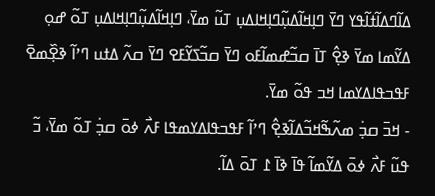ߡߊ߬ߣߡߊ߬ߙߊ߬ߟߌ ߣߌ߫ ߣߊ߲ߞߊ߬ߡߎ߲߬ߣߊ߲ߞߊߡߎ߲ ߠߎ߬ ߘߌ߫، ߣߊ߲ߞߊ߬ߡߎ߲߬ߣߊ߲ߞߊߡߎ߲ ߠߋ߬ ߝߋ߲ ߡߌ߬ߘߊ ߘߌ߫ ߢߐ߲߮ ߠߊ߫ ߛߏ߬ߝߘߊ߬ߓߋ ߣߌ߫ ߛߏ߬ߖߌ߬ߓߐ ߣߌ߫ ߛߍ߬ ߡߙߎ ߣߴߊ߬ ߢߐ߲߰ߘߐ߫ ߓߟߏߟߊߡߌߘߊ ߞߏ ߟߋ߬ ߘߌ߫.
- ߞߏ߫ ߛߏ߲߭ ߘߍ߬ߒ߬ߞߏ߬ߡߊ߬ߢߐ߲߮ ߣߴߊ߬ ߓߟߏߟߊߡߌߘߟߊ ߓߍ߯ ߦߋ߫ ߛߏ߲߭ ߠߋ߬ ߘߌ߫، ߏ߬ ߟߎ߬ ߓߍ߯ ߦߋ߫ ߡߌ߬ߘߊ߬ ߟߊ߫ ߢߊ߫ ߁ ߠߋ߫ ߡߊ߬.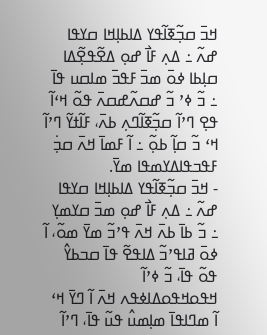ߞߏ߫ ߛߏ߲߬ߧߊ߬ߟߌ ߡߊߕߊ߲ߞߊ ߛߌߟߊ ߝߍ߬ ߸ ߡߍ߲ ߓߊ߯ ߝߋ߲ ߡߐ߬ߟߐ߲߬ߡߊ ߛߊ߲ߕߊ ߦߋ߫ ߘߏ߫ ߓߟߏ߫ ߘߊߛߎ ߟߊ߫ ߸ ߏ߬ ߦߴ ߏ߬ ߝߛߍ߬ߝߛߍ߫ ߟߋ߬ ߞߵߊ߬ ߟߐ߲ ߣߴߊ߬ ߛߏ߲߬ߧߊ߬ߣߍ߲ ߕߍ߫، ߓߊ߬ߙߌ߬ ߣߴߊ߬ ߞߵ ߏ߬ ߛߊ߲߬ ߕߋ߲߬ ߸ ߊ߬ ߓߘߊ߫ ߞߍ߫ ߛߏ߲߭ ߓߟߏߟߊߡߌߘߟߊ ߘߌ߫.
- ߞߏ߫ ߛߏ߲߬ߧߊ߬ߟߌ ߡߊߕߊ߲ߞߊ ߛߌߟߊ ߝߍ߬ ߸ ߡߍ߲ ߓߊ߯ ߝߋ߲ ߘߏ߫ ߛߌߘߌ߲ ߸ ߏ߬ ߕߊ߫ ߕߍ߫ ߞߍ߫ ߟߴߏ߬ ߘߌ߫ ߘߋ߬، ߊ߬ ߦߋ߫ ߥߊߟߴߏ߬ ߡߊߟߐ߬ ߟߊ߫ ߛߏߕߌ߮ ߟߋ߬ ߟߊ߫، ߏ߬ ߦߴߊ߬ ߞߟߋߞߟߋߡߊߦߟߍ ߞߍ߫ ߊ߬ ߣߌ߫ ߞߵ ߊ߬ ߘߣߊߟߊ߫ ߘߊ߲ߘߎ߮ ߟߎ߬ ߟߊ߫، ߣߴߊ߬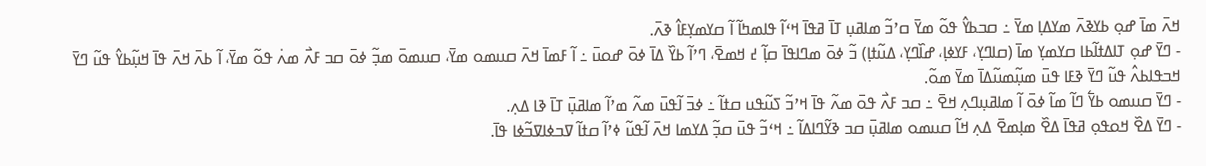ߞߍ߫ ߘߊ߫ ߝߋ߲ ߕߌߢߍ߫ ߘߌߡߊ߲ ߘߌ߫ ߸ ߛߏߕߌ߮ ߟߋ߬ ߘߌ߫ ߛߴߏ߬ ߘߊߥߎ߲ ߠߊ߫ ߥߟߊ߫ ߞߵߊ߬ ߟߊߘߤߊ߬ ߊ߬ ߛߌߘߌ߲ߓߊ߮ ߢߍ߫.
- ߣߌ߫ ߝߋ߲ ߠߊߡߙߊ߬ߕߊ ߛߌߘߌ߲ ߘߊ߫ (ߛߊߣߌ߲، ߓߌߦߊ߲، ߝߊ߰ߣߌ߲، ߡߎ߬ߙߊ߲) ߏ߬ ߦߋ߫ ߘߣߊߟߊ߫ ߛߊ߲߬ ߄ ߞߘߐ߫، ߣߴߊ߬ ߕߌ߰ ߡߊ߫ ߦߋ߫ ߝߋߎ߫ ߸ ߊ߬ ߓߘߊ߫ ߞߍ߫ ߛߎߘߋ ߘߌ߫، ߛߎߘߋ߫ ߘߏ߲߬ ߦߋ߫ ߛߏ ߓߍ߯ ߘߍ߭ ߟߋ߬ ߘߌ߫، ߊ߬ ߕߍ߫ ߞߍ߫ ߟߊ߫ ߞߎ߲߬ߕߌ߮ ߟߎ߬ ߣߌ߫ ߞߏߟߊߕߍ߮ ߟߎ߬ ߣߌ߫ ߢߓߊ ߟߎ߫ ߘߎ߲߬ߘߎ߬ߡߊ߫ ߘߌ߫ ߘߋ߬.
- ߣߌ߫ ߛߎߘߋ ߕߌ߱ ߣߊ߬ ߘߊ߬ ߦߋ߫ ߊ߬ ߘߊߥߎ߲ߣߍ߲ ߞߐ߫ ߸ ߛߏ ߓߍ߯ ߟߋ߫ ߘߍ߬ ߟߊ߫ ߞߴߏ߬ ߖߎ߬ߟߎ ߛߙߊ߬ ߸ ߦߏ߫ ߊ߬ߟߎ߫ ߘߍ߬ ߘߴߊ߬ ߘߊߥߎ߲߫ ߠߊ߫ ߢߊ ߡߍ߲.
- ߣߌ߫ ߡߐ߰ ߞߋߟߋ߲ ߥߟߊ߫ ߡߐ߰ ߘߊ߲ߘߐ߫ ߡߍ߲ ߞߊ߬ ߛߎߘߋ ߘߊߥߎ߲߫ ߛߏ ߢߌ߬ߣߊߡߊ߬ ߸ ߞߵߏ߬ ߟߎ߫ ߛߏ߲߬ ߡߌߘߊ ߞߍ߫ ߊ߬ߟߎ߬ ߦߴߊ߬ ߛߙߊ߬ ߜߏߦߊߜߏ߬ߦߊ ߟߊ߫.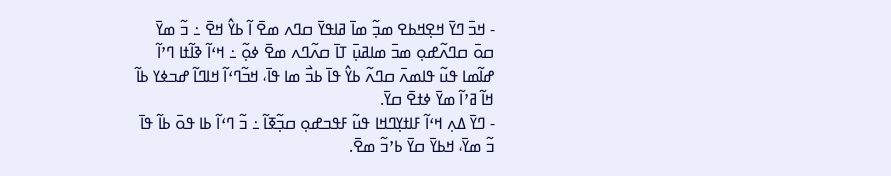- ߞߏ߫ ߣߌ߫ ߞߐ߲ߞߕߐ ߘߏ߲߬ ߘߊ߫ ߥߊߟߌ߫ ߛߣߍ ߘߐ߫ ߊ߬ ߕߌ߮ ߞߐ߫ ߸ ߏ߬ ߘߌ߫ ߛߋ߫ ߛߣߍ߬ߝߋ߲ ߘߏ߫ ߘߊߥߎ߲߫ ߠߊ߫ ߛߍ߬ߣߍ ߘߐ߫ ߦߋ߲߬ ߸ ߞߵߊ߬ ߢߊ߬ߙߊ ߣߴߊ߬ ߝߊ߬ߘߊ ߟߎ߬ ߟߊߘߍ߫ ߛߣߍ߬ ߕߌ߮ ߟߊ߫ ߕߏ߯ ߘߊ ߟߊ߫، ߞߏ߬ߣߵߊ߬ ߞߊߣߊ߬ ߝߏߦߌ ߕߊ߬ ߞߊ߬ ߥߴߊ߬ ߘߌ߫ ߦߙߐ߫ ߛߌ߫.
- ߣߌ߫ ߡߍ߲ ߞߵߊ߬ ߓߊߙߌ߲ߣߞߊ ߟߎ߬ ߓߟߏߝߋ߲ ߛߏ߲߬ߧߊ߬ ߸ ߏ߬ ߣߵߊ߬ ߕߊ ߟߋ߫ ߕߊ߬ ߟߊ߫ ߏ߬ ߘߌ߫، ߞߕߌ߫ ߛߌ߫ ߕߴߏ߬ ߘߐ߫.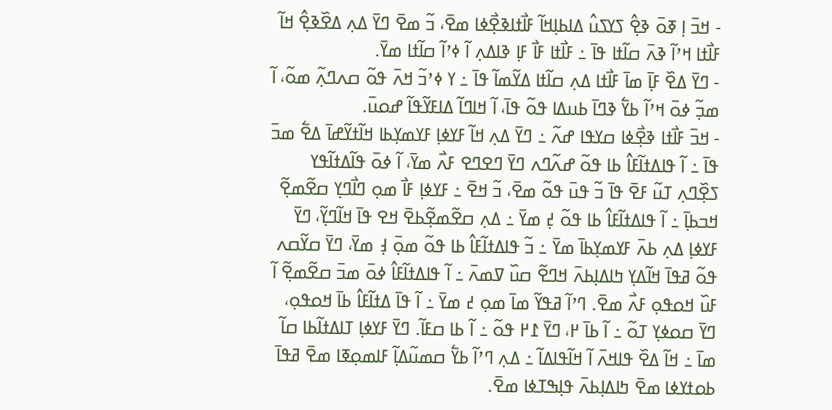- ߞߏ߫ ߊ߲ ߧߋ߫ ߢߐ߲߮ ߖߌߖߎ߮ ߡߊߕߊ߲ߞߊ߬ ߓߊ߯ߙߊߢߐ߲߯ߦߊ ߘߐ߫، ߏ߬ ߘߐ߫ ߣߌ߫ ߡߍ߲ ߡߐ߰ߢߐ߲߮ ߞߊ߬ ߓߊ߯ߙߊ ߞߴߊ߬ ߢߍ߫ ߛߊ߬ߙߊ ߟߊ߫ ߸ ߓߊ߯ߙߊ ߓߊ߯ ߓߊ߲ ߢߊߡߍ߲ ߊ߬ ߦߴߊ߬ ߛߊ߬ߙߊ ߘߌ߫.
- ߣߌ߫ ߡߐ߰ ߓߊ߲߫ ߘߊ߫ ߓߊ߯ߙߊ ߡߍ߲ ߛߊ߬ߙߊ ߡߌ߬ߘߊ߬ ߟߊ߫ ߸ ߌ ߦߴߏ߬ ߞߍ߫ ߟߋ߬ ߛߍߣߍ߲߬ ߘߋ߬، ߊ߬ ߘߏ߲߬ ߦߋ߫ ߞߴߊ߬ ߕߌ߱ ߢߣߊ߫ ߕߎߡߊ ߟߋ߬ ߟߊ߫، ߊ߬ ߞߊߣߊ߬ ߡߊߓߌ߬ߟߊ߬ ߝߋߎ߫.
- ߞߏ߫ ߓߊ߯ߙߊ ߢߐ߲߯ߦߊ ߛߌߟߊ ߝߍ߬ ߸ ߣߌ߫ ߡߍ߲ ߞߊ߬ ߓߌߦߊ߲ ߓߌߘߌ߲ߕߊ ߞߊ߬ߙߌ߬ߝߊ߫ ߡߐ߱ ߘߏ߫ ߟߊ߫ ߸ ߊ߬ ߟߊߡߙߊ߬ߓߊ߮ ߕߊ ߟߋ߬ ߝߍ߬ߣߍ ߣߌ߫ ߣߐߣߐ ߓߍ߯ ߘߌ߫، ߊ߬ ߦߋ߫ ߟߊ߬ߡߙߊ߬ߟߌ ߖߐ߲߰ߣߍ߲ ߠߎ߬ ߓߐ߫ ߟߊ߫ ߏ߬ ߟߎ߫ ߟߋ߬ ߘߐ߫، ߏ߬ ߞߐ߫ ߸ ߓߌߦߊ߲ ߓߊ߯ ߘߋ߲ ߣߊ߯ߣߌ߲ ߛߐ߬ߘߐ߲߬ ߞߏߕߊ߲߫ ߸ ߊ߬ ߟߊߡߙߊ߬ߓߊ߮ ߕߊ ߟߋ߬ ߄߲ ߘߌ߫ ߸ ߡߍ߲ ߛߐ߬ߘߐ߲߬ߕߐ߫ ߞߐ ߟߊ߫ ߞߊ߬ߣߌ߲߬، ߣߌ߫ ߓߌߦߊ߲ ߡߍ߲ ߕߍ߫ ߓߌߘߌ߲ߕߊ߫ ߘߌ߫ ߸ ߏ߬ ߟߊߡߙߊ߬ߓߊ߮ ߕߊ ߟߋ߬ ߘߋ߲߫ ߃߲ ߘߌ߫، ߣߌ߫ ߛߌ߬ߛߍ ߟߋ߬ ߥߟߊ߫ ߞߊ߬ߡߌ߲ ߤߊߡߊ߲ߕߍ߫ ߞߣߐ߬ ߛߎ߰ ߜߘߍ߫ ߸ ߊ߬ ߟߊߡߙߊ߬ߓߊ߮ ߦߋ߫ ߘߏ߫ ߛߐ߬ߘߐ߲߬ ߊ߬ ߓߎ߰ ߞߋߟߋ߲ ߓߍ߯ ߘߐ߫. ߣߴߊ߬ ߥߟߌ߬ ߘߊ߫ ߘߋ߲ ߄ ߘߌ߫ ߸ ߊ߬ ߟߊ߫ ߡߙߊ߬ߓߊ߮ ߕߊ߫ ߞߋߟߋ߲، ߣߌ߫ ߛߋߦߌ߲ ߠߋ߬ ߸ ߊ߬ ߕߊ߫ ߂، ߣߌ߫ ߁߂ ߟߋ߬ ߸ ߊ߬ ߕߊ ߛߓߊ߬. ߣߌ߫ ߓߌߦߊ߲ ߠߊߡߙߊ߬ߕߊ ߛߊ߬ ߘߊ߫ ߸ ߞߊ߬ ߡߐ߰ ߟߊߞߍ߫ ߊ߬ ߞߊ߬ߟߊߡߊ߬ ߸ ߡߍ߲ ߣߴߊ߬ ߕߌ߱ ߛߘߎ߬ߡߊ߲߬ ߓߊߘߋ߲ߧߊ ߘߐ߫ ߥߟߊ߫ ߕߋߙߌߦߊ ߘߐ߫ ߤߊߡߊ߲ߕߍ߫ ߟߊ߲ߒߠߦߊ ߘߐ߫.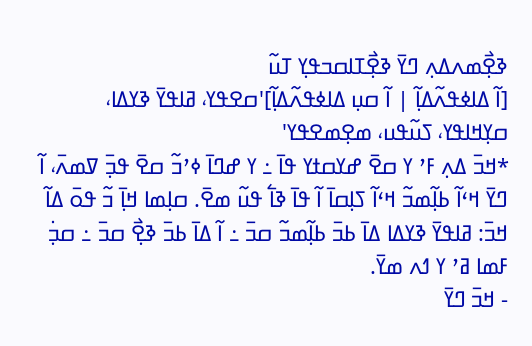ߢߐ߲߯ߘߍߡߍ߲ ߣߌ߫ ߢߐ߲߯ߠߊߛߏߟߌ߲ ߠߎ߬
[ߊ߬ ߡߊߦߟߍ߬ߡߊ߲߬ | ߊ߬ ߛߎ߲ ߡߊߦߟߍ߬ߡߊ߲߬]'ߛߐߟߌ، ߥߊߟߌ߫ ߢߌߡߊ، ߛߌ߲ߞߊߟߌ، ߖߎ߬ߟߎ، ߘߐ߲ߘߐߟߌ'
*ߞߏ߫ ߡߍ߲ ߓߴ ߌ ߛߐ߫ ߝߌߛߙߌ ߟߊ߫ ߸ ߌ ߝߣߊ߫ ߦߴߏ߬ ߛߐ߫ ߟߏ߲߫ ߜߘߍ߫، ߊ߬ ߣߌ߫ ߞߵߊ߬ ߕߊ߲߬ߘߏ߬ ߞߵߊ߬ ߖߊ߲ߛߊ߫ ߊ߬ ߟߊ߫ ߢߊ߱ ߟߎ߬ ߘߐ߫. ߛߊ߲ߘߊ ߞߊ߲߫ ߏ߬ ߟߋ߫ ߡߊ߬ ߞߏ߫: ߥߊߟߌ߫ ߢߌߡߊ ߡߊ߫ ߕߏ߫ ߕߊ߲߬ߘߏ߬ ߛߏ߫ ߸ ߊ߬ ߡߊ߫ ߕߏ߫ ߢߐ߲߯ ߛߏ߫ ߸ ߛߏ߲߭ ߓߘߊ ߥߴ ߌ ߗߍ ߘߌ߫.
- ߞߏ߫ ߣߌ߫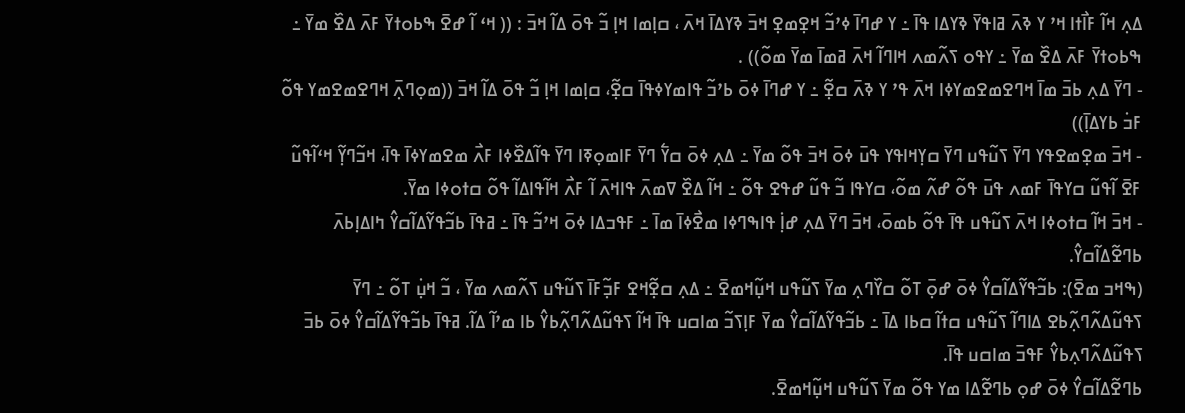ߡߍ߲ ߞߊ߬ ߓߊ߯ߙߊ ߞߴ ߌ ߢߍ߫ ߥߊߟߌ߫ ߢߌߡߊ ߟߊ߫ ߸ ߌ ߝߣߊ߫ ߦߴߏ߬ ߞߐ߲ߘߐ߲ ߞߏ߫ ߢߌߡߊ߫ ߞߍ߫ ، ߛߊ߲ߘߊ ߞߊ߲ ߏ߬ ߟߋ߫ ߡߊ߬ ߞߏ߫ : (( ߞߵ ߊ߬ ߝߐ߫ ߒߕߋߙߌ߫ ߓߍ߫ ߡߐ߰ ߘߌ߫ ߸ ߒߕߋߙߌ߫ ߓߍ߫ ߡߐ߰ ߘߌ߫ ߸ ߌߟߋ ߖߍ߬ߘߍ ߞߊߣߊ߬ ߞߍ߫ ߥߘߊ߫ ߘߌ߫ ߘߋ߬)) .
- ߣߌ߫ ߡߍ߲ ߕߏ߫ ߘߊ߫ ߞߣߐߘߐߘߌߦߊ ߞߍ߫ ߟߴ ߌ ߢߍ߫ ߛߐ߲߬ ߸ ߌ ߝߣߊ߫ ߦߋ߫ ߕߴߏ߬ ߟߊߘߌߦߟߊ߫ ߛߐ߲߬، ߛߊ߲ߘߊ ߞߊ߲ ߏ߬ ߟߋ߫ ߡߊ߬ ߞߏ߫ ((ߘߋ߲ߣߍ߲߫ ߞߣߐߘߐߘߌ ߟߋ߬ ߓߏ߭ ߕߌߡߊ߲߫))
- ߞߏ߫ ߘߐ߲ߘߐߟߌ ߣߌ߫ ߖߎ߬ߟߎ ߣߌ߫ ߛߌ߲ߞߊߟߌ ߟߎ߫ ߦߋ߫ ߞߏ߫ ߟߋ߬ ߘߌ߫ ߸ ߡߍ߲ ߦߋ߫ ߛߌ߱ ߣߌ߫ ߓߊߘߋ߲ߧߊ ߣߌ߫ ߟߊ߬ߡߐ߰ߦߊ ߓߍ߯ ߘߐߘߌߦߊ߫ ߟߊ߫، ߞߏ߬ߣߌ߲߬ ߞߵߊ߬ߟߎ߬ ߓߐ߫ ߊ߬ߟߎ߬ ߛߌߟߊ߫ ߓߘߍ ߟߎ߫ ߟߋ߬ ߝߍ߬ ߘߋ߬، ߛߌߟߊ ߏ߬ ߟߎ߬ ߝߟߐ ߟߋ߬ ߸ ߞߊ߬ ߡߐ߰ ߜߘߍ߫ ߟߊߞߍ߫ ߊ߬ ߓߍ߯ ߞߊ߬ߟߊߡߊ߬ ߟߋ߬ ߛߙߋߦߊ ߘߌ߫.
- ߞߏ߫ ߞߊ߬ ߛߙߋߦߊ ߞߍ߫ ߖߎ߬ߟߎ ߟߊ߫ ߟߋ߬ ߕߘߋ߫، ߞߏ߫ ߣߌ߫ ߡߍ߲ ߝߊ߲߭ ߟߊߒߣߦߊ ߘߐ߯ߦߊ߫ ߘߊ߫ ߸ ߓߟߏߡߊ ߦߋ߫ ߞߴߏ߬ ߟߊ߫ ߸ ߥߟߊ߫ ߕߏ߬ߟߌ߬ߡߊ߬ߛߌ߮ ߤߊߡߊ߲ߕߍ߫ ߕߣߐ߬ߡߊ߬ߛߌ߮.
(ߒߞߏ ߘߐ߫): ߕߏ߬ߟߌ߬ߡߊ߬ߛߌ߮ ߦߋ߫ ߝߋ߲߫ ߠߋ߬ ߛߌ߰ߣߍ߲ ߘߌ߫ ߖߎ߬ߟߎ ߞߎ߲߬ߞߘߐ߫ ߸ ߡߍ߲ ߛߐ߲߬ߞߐ ߓߏ߲߬ߓߊ߫ ߖߎ߬ߟߎ ߖߍ߬ߘߍ ߘߌ߫ ، ߏ߬ ߞߎ߲߭ ߠߋ߬ ߸ ߣߌ߫ ߖߟߎ߬ߡߍ߬ߣߍ߲߬ߕߐ ߡߊߣߊ߬ ߖߎ߬ߟߎ ߛߙߊ߬ ߛߕߊ ߡߊ߫ ߸ ߕߏ߬ߟߌ߬ߡߊ߬ߛߌ߮ ߘߌ߫ ߓߊ߲ߖߏ߬ ߘߊߛߎ ߟߊ߫ ߞߊ߬ ߖߟߎ߬ߡߍ߬ߣߍ߲߬ߕߌ߮ ߕߊ ߘߴߊ߬ ߡߊ߬. ߥߟߊ߫ ߕߏ߬ߟߌ߬ߡߊ߬ߛߌ߮ ߦߋ߫ ߕߏ߫ ߖߟߎ߬ߡߍ߬ߣߍ߲ߕߌ߮ ߓߟߏ߫ ߘߊߛߎ ߟߊ߫.
ߕߣߐ߬ߡߊ߬ߛߌ߮ ߦߋ߫ ߝߋ߲ ߕߣߐ߬ߡߊ ߘߌ ߟߋ߬ ߘߌ߫ ߖߎ߬ߟߎ ߞߎ߲߬ߞߘߐ߫.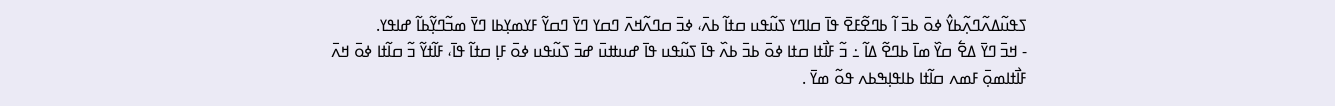ߖߟߎ߬ߡߍ߬ߣߍ߲߬ߕߌ߮ ߦߋ߫ ߕߏ߫ ߊ߬ ߕߣߐ߬ߓߐ߫ ߟߊ߫ ߛߊߣߌ ߖߎ߬ߟߎ ߛߙߊ߬ ߕߍ߫، ߦߏ߫ ߛߣߍ߬ߞߍ߫ ߣߛߌ ߣߌ߫ ߣߛߌ߬ ߓߌߘߌ߲ߕߊ ߣߌ߫ ߘߏ߬ߣߌ߲߬ߕߊ߬ ߝߊߟߌ.
- ߞߏ߫ ߣߌ߫ ߡߐ߱ ߛߌ߰ ߘߊ߫ ߕߣߐ߬ ߡߊ߬ ߸ ߏ߬ ߓߊ߯ߙߊ ߛߙߊ ߦߋ߫ ߕߏ߫ ߕߍ߰ ߟߊ߫ ߖߎ߬ߟߎ ߟߊ߫ ߝߎߚߎ߫ ߝߏ߫ ߖߎ߬ߟߎ ߦߋ߫ ߓߊ߲ ߛߙߊ߬ ߟߊ߫، ߓߊ߬ߙߌ߬ ߏ߬ ߛߊ߬ߙߊ ߦߋ߫ ߞߍ߫ ߓߊ߯ߙߊߘߋ߲߫ ߓߘߍ ߛߊ߬ߙߊ ߕߊߟߊ߲ߒߕߍ ߟߋ߬ ߘߌ߫ .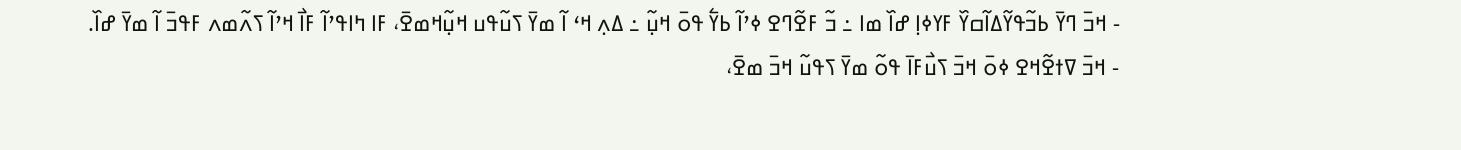- ߞߏ߫ ߣߌ߫ ߕߏ߬ߟߌ߬ߡߊ߬ߛߌ߰ ߓߌߦߊ߲ ߝߊ߰ ߘߊ ߸ ߏ߬ ߓߐ߬ߣߐ ߦߴߊ߬ ߕߌ߱ ߟߋ߫ ߞߎ߲߬ ߸ ߡߍ߲ ߞߵ ߊ߬ ߘߌ߫ ߖߎ߬ߟߎ ߞߎ߲߬ߞߘߐ߫، ߓߊ ߤߊߟߴߊ߬ ߓߊ߯ ߞߴߊ߬ ߖߍ߬ߘߍ ߓߟߏ߫ ߊ߬ ߘߌ߫ ߝߊ߰.
- ߞߏ߫ ߜߙߐ߬ߞߐ ߦߋ߫ ߞߏ߫ ߖߎ߯ߓߊ߫ ߟߋ߬ ߘߌ߫ ߖߟߎ߬ ߞߏ߫ ߘߐ߫،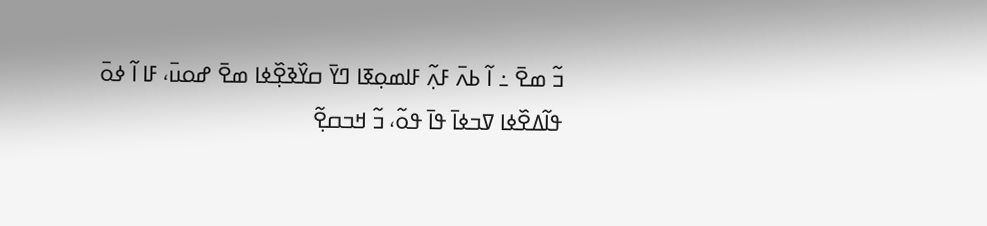ߏ߬ ߘߐ߫ ߸ ߊ߬ ߕߍ߫ ߓߍ߲߬ ߓߊߘߋ߲ߧߊ ߣߌ߫ ߛߌ߰ߢߐ߲߰ߦߊ ߘߐ߫ ߝߋߎ߫، ߓߊ ߊ߬ ߦߋ߫ ߟߊ߬ߡߐ߰ߦߊ ߜߏߦߊ߫ ߟߊ߫ ߟߋ߬، ߏ߬ ߞߏߛߐ߲߬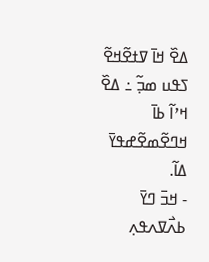ߡߐ߰ ߞߊ߫ ߜߙߐ߬ߞߐ߬ ߖߟߎ ߘߏ߲߬ ߸ ߡߐ߰ ߞߴߊ߬ ߕߊ߫ ߞߣߐ߬ߘߐ߬ߝߟߌ߫ ߡߊ߬.
- ߞߏ߫ ߣߌ߫ ߕߍ߯ߜߍߟߍ߲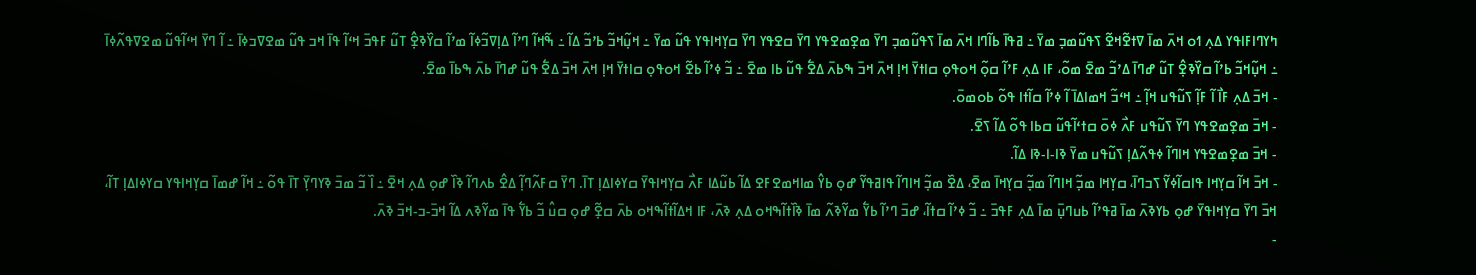ߤߌߣߊߓߊߟߌ ߡߍ߲ ߗߋ ߞߍ߫ ߘߊ߫ ߜߙߐ߬ߞߐ߬ ߖߟߎ߬ߘߏ߲ ߘߌ߫ ߸ ߥߟߊ߫ ߕߊ߬ߣߊ ߞߍ߫ ߘߊ߫ ߖߟߎ߬ߘߏ߲ ߣߌ߫ ߘߐ߲ߘߐߟߌ ߣߌ߫ ߛߐߟߌ ߣߌ߫ ߛߌ߲ߞߊߟߌ ߟߎ߬ ߘߌ߫ ߸ ߞߎ߲߬ߞߏ߬ ߕߴߏ߬ ߡߊ߬ ߸ ߒ߬ߞߊ߬ ߣߴߊ߬ ߡߊ߲ߜߏ߬ߦߊ߬ ߘߴߊ߬ ߛߌ߰ߢߐ߲߮ ߠߎ߬ ߓߟߏ߫ ߞߵߊ߬ ߟߊ߫ ߞߏ ߟߎ߬ ߘߐߜߏߦߊ߫ ߸ ߊ߬ ߣߌ߫ ߞߵߊ߬ߟߎ߬ ߘߐߜߟߍ߬ߦߊ߫ ߸ ߞߎ߲߬ߞߏ߬ ߕߴߊ߬ ߛߌ߰ߢߐ߲߮ ߠߎ߬ ߝߣߊ߫ ߡߴߏ߬ ߘߐ߫ ߘߋ߬، ߓߊ ߡߍ߲ ߓߴߊ߬ ߛߋ߲߬ ߞߋߟߋ߲ ߛߊߙߌ߫ ߞߊ߲ ߞߍ߫ ߞߏ߫ ߒߕߍ߫ ߡߐ߱ ߟߎ߬ ߕߊ ߘߐ߫ ߸ ߏ߬ ߦߴߊ߬ ߕߐ߬ ߞߋߟߋ߲ ߛߊߙߌ߫ ߞߊ߲ ߞߍ߫ ߞߏ߫ ߡߐ߱ ߟߎ߬ ߝߣߊ߫ ߕߍ߫ ߒߕߊ߫ ߘߐ߫.
- ߞߏ߫ ߡߍ߲ ߓߊ߯ ߊ߬ ߓߊ߲߬ ߖߎ߬ߟߎ ߞߊ߲߬ ߸ ߞߵߏ߬ ߞߘߊߡߊ߫ ߊ߬ ߦߴߊ߬ ߛߊ߬ߙߊ ߟߋ߬ ߕߋߘߋ߫.
- ߞߏ߫ ߘߐ߲ߘߐߟߌ ߣߌ߫ ߖߎ߬ߟߎ ߓߍ߯ ߦߋ߫ ߛߙߵߊ߬ߟߎ߬ ߛߕߊ ߟߋ߬ ߡߊ߬ ߖߐ߫.
- ߞߏ߫ ߘߐ߲ߘߐߟߌ ߞߊߣߊ߬ ߦߟߍ߬ߡߊ߲ ߖߎ߬ߟߎ ߘߌ߫ ߢߊ-ߊ-ߢߊ ߡߊ߬.
- ߞߏ߫ ߞߊ߬ ߛߌ߲ߞߊ ߟߊߛߊ߬ߦߌ߬ ߖߏߣߊ߫، ߛߌ߲ߞߊ ߘߏ߲߬ ߞߊߣߊ߬ ߘߏ߲߬ ߛߌ߲ߞߊ߫ ߘߐ߫، ߡߐ߰ ߘߏ߲߬ ߞߊߣߊ߬ ߟߊߥߟߌ߬ ߝߋ߲ ߕߌ߮ ߘߊߞߘߐߓߐ ߡߊ߬ ߕߎ߬ߡߊ ߓߍ߯ ߛߌ߲ߞߊߟߌ߫ ߛߌߦߊߡߊ߲ ߠߊ߫. ߣߌ߫ ߛߓߍ߬ߣߊ߲߬ ߡߐ߮ ߕߍߣߊ߬ ߢߊ߰ ߝߋ߲ ߡߍ߲ ߞߐ߫ ߸ ߊ߰ ߏ߬ ߘߏ߫ ߢߌߣߌ߲߫ ߠߊ߫ ߟߋ߬ ߸ ߞߊ߬ ߝߘߊ߫ ߛߌ߲ߞߊߟߌ ߛߌߦߊߡߊ߲ ߠߊ߬، ߞߏ߫ ߣߌ߫ ߛߌ߲ߞߊߟߌ߫ ߝߋ߲ ߕߌߢߍ߫ ߘߊ߫ ߥߟߴߊ߬ ߕߎߣߎ߲߫ ߘߊ߫ ߡߍ߲ ߓߟߏ߫ ߸ ߏ߬ ߦߴߊ߬ ߛߙߊ߬، ߝߏ߫ ߣߴߊ߬ ߕߌ߱ ߘߌ߬ߢߍ߬ ߘߊ߫ ߢߊ߰ߙߊ߬ߒߞߋ ߡߍ߲ ߢߍ߫، ߓߊ ߞߡߊ߬ߙߊ߬ߒߞߋ ߕߍ߫ ߛߐ߲߬ ߝߋ߲ ߛߎ߮ ߏ߬ ߕߌ߱ ߟߊ߫ ߘߌ߬ߢߍ ߡߊ߬ ߞߏ߫-ߏ-ߞߏ߫ ߢߍ߫.
-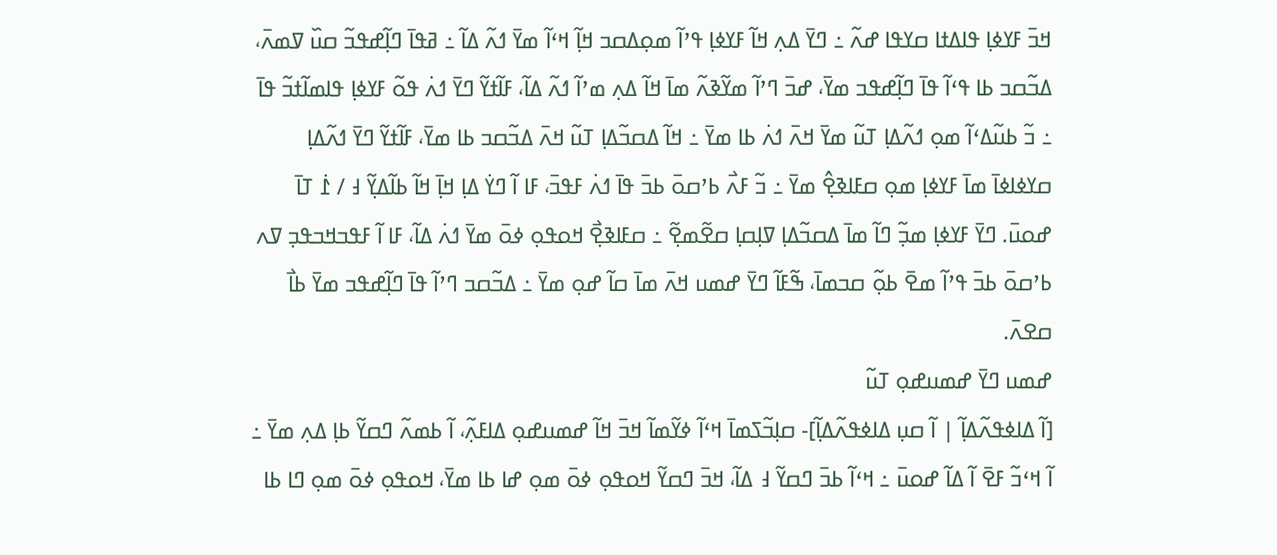ߞߏ߫ ߓߌߦߊ߲ ߟߊߡߙߊ ߛߌߟߊ ߝߍ߬ ߸ ߣߌ߫ ߡߍ߲ ߞߊ߬ ߓߌߦߊ߲ ߟߴߊ߬ ߘߋ߲ߡߛߏ ߞߊ߲߬ ߞߵߊ߬ ߘߌ߫ ߗߍ߬ ߡߊ߬ ߸ ߥߟߊ߫ ߣߊ߲߬ߝߟߏ߬ ߛߎ߰ ߜߘߍ߫، ߡߏ߬ߛߏ ߕߊ ߟߵߊ߬ ߟߊ߫ ߣߊ߲߬ߝߟߏ ߘߌ߫، ߝߏ߫ ߣߴߊ߬ ߘߌ߬ߢߍ߬ ߘߊ߫ ߞߊ߬ ߡߍ߲ ߘߴߊ߬ ߗߍ߬ ߡߊ߬، ߓߊ߬ߙߌ߬ ߣߌ߫ ߗߍ߭ ߟߋ߬ ߓߌߦߊ߲ ߟߊߘߊ߬ߙߏ߬ ߟߊ߫ ߸ ߏ߬ ߕߎ߬ߡߵߊ߬ ߘߋ߲ ߗߍ߬ߡߊ߲ ߠߎ߬ ߘߌ߫ ߞߍ߫ ߗߍ߭ ߕߊ ߘߌ߫ ߸ ߞߊ߬ ߡߛߏ߬ߡߊ߲ ߠߎ߬ ߞߍ߫ ߡߏ߬ߛߏ ߕߊ ߘߌ߫، ߓߊ߬ߙߌ߬ ߣߌ߫ ߗߍ߬ߡߊ߲ ߛߌߦߊߦߊ߫ ߘߊ߫ ߓߌߦߊ߲ ߘߋ߲ ߛߓߊߢߐ߲߮ ߘߌ߫ ߸ ߏ߬ ߓߍ߯ ߕߴߛߋ߫ ߕߏ߫ ߟߊ߫ ߗߍ߭ ߓߟߏ߫، ߓߊ ߊ߬ ߣߌ߭ ߡߊ߲ ߞߊ߲߫ ߞߊ߬ ߕߊ߬ߡߌ߲߬ ߃ / ߁߭ ߠߊ߫ ߝߋߎ߫. ߣߌ߫ ߓߌߦߊ߲ ߘߏ߲߬ ߣߊ߬ ߘߊ߫ ߡߛߏ߬ߡߊ߲ ߜߊ߲ߛߊ߲ ߛߐ߬ߘߐ߲߬ ߸ ߛߓߊߢߐ߲߯ ߞߋߟߋ߲ ߦߋ߫ ߘߌ߫ ߗߍ߭ ߡߊ߬، ߓߊ ߊ߬ ߓߟߏߞߏߟߏ߲ ߜߍ ߕߴߛߋ߫ ߕߏ߫ ߟߴߊ߬ ߘߐ߫ ߕߋ߲߬ ߛߏߘߊ߫، ߒ߬ߓߊ߬ ߣߌ߫ ߝߘߎ ߞߍ߫ ߘߊ߫ ߛߊ߬ ߝߋ߲ ߘߌ߫ ߸ ߡߏ߬ߛߏ ߣߴߊ߬ ߟߊ߫ ߣߊ߲߬ߝߟߏ ߘߌ߫ ߕߊ߯ ߛߐߍ߫.
ߝߘߎ ߣߌ߫ ߝߘߎߝߋ߲ ߠߎ߬
[ߊ߬ ߡߊߦߟߍ߬ߡߊ߲߬ | ߊ߬ ߛߎ߲ ߡߊߦߟߍ߬ߡߊ߲߬]- ߛߊ߲ߏ߬ߖߘߊ߫ ߞߵߊ߬ ߦߌ߬ߘߊ߬ ߞߏ߫ ߞߊ߬ ߝߘߎߝߋ߲ ߡߊߓߍ߲߬، ߊ߬ ߕߘߍ߬ ߣߛߌ߬ ߕߊ߲ ߡߍ߲ ߘߌ߫ ߸ ߊ߬ ߞߵߏ߬ ߓߐ߫ ߊ߬ ߡߊ߬ ߝߋߎ߫ ߸ ߞߵߊ߬ ߕߏ߫ ߣߛߌ߬ ߃ ߡߊ߬، ߞߏ߫ ߣߛߌ߬ ߞߋߟߋ߲ ߦߋ߫ ߘߋ߲ ߝߊ ߕߊ ߘߌ߫، ߞߋߟߋ߲ ߦߋ߫ ߘߋ߲ ߣߊ ߕߊ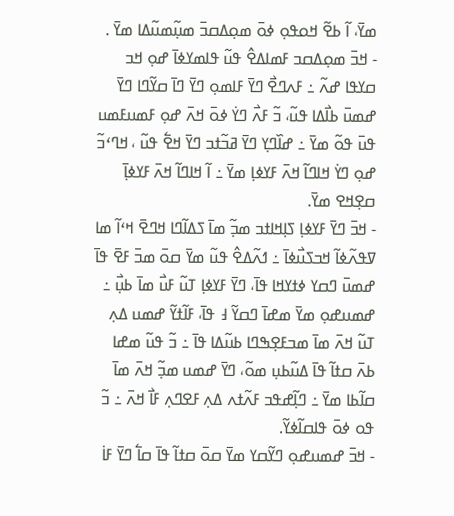ߘߌ߫، ߊ߬ ߕߐ߬ ߞߋߟߋ߲ ߦߋ߫ ߘߋ߲ߡߛߏ߫ ߘߎ߲߬ߘߎ߬ߡߊ ߘߌ߫ .
- ߞߏ߫ ߘߋ߲ߡߛߏ ߓߘߊߡߐ߮ ߟߎ߬ ߟߊߘߌߦߊ߫ ߝߋ߲ ߞߏ ߛߌߟߊ ߝߍ߬ ߸ ߓߍߣߐ߯ ߣߌ߫ ߓߊߘߋ߲ ߣߌ߫ ߣߊ߫ ߛߌ߬ߣߊ ߣߌ߫ ߝߘߎ߫ ߕߊ߯ߡߊ ߟߎ߬، ߏ߬ ߓߍ߯ ߣߌ߭ ߦߋ߫ ߞߍ߫ ߝߋ߲ ߓߘߎߓߘߎ ߟߎ߫ ߟߋ߬ ߘߌ߫ ߸ ߝߊ߰ߣߌ߲ ߣߌ߫ ߥߏ߬ߙߏ ߣߌ߫ ߞߐ߱ ߟߎ߬ ، ߞߣߵߏ߬ ߝߋ߲ ߣߌ߭ ߞߊߣߊ߬ ߞߍ߫ ߓߌߦߊ߲ ߘߌ߫ ߸ ߊ߬ ߞߊߣߊ߬ ߞߍ߫ ߓߌߦߊ߲߫ ߛߐ߲ߞߐ ߘߌ߫.
- ߞߏ߫ ߣߌ߫ ߓߌߦߊ߲ ߖߊ߲ߞߊߙߏ ߘߏ߲߬ ߘߊ߫ ߖߡߊ߬ߣߊ ߞߣߐ߫ ߞߵߊ߬ ߘߊ ߜߟߍ߬ߦߊ߬ ߞߏߖߎ߯ߦߊ߫ ߸ ߗߍ߬ߡߐ߮ ߟߎ߬ ߘߌ߫ ߛߋ߫ ߘߏ߫ ߓߐ߫ ߟߊ߫ ߝߘߎ߫ ߣߛߌ ߦߙߌߞߊ ߟߊ߫، ߣߌ߫ ߓߌߦߊ߲ ߠߎ߬ ߓߎ߯ ߘߊ߫ ߕߎ߲߯ ߸ ߝߘߎߝߋ߲ ߘߌ߫ ߘߝߊ߫ ߣߛߌ߬ ߃ ߟߊ߫، ߓߊ߬ߙߌ߬ ߝߘߎ ߡߍ߲ ߠߎ߬ ߞߍ߫ ߘߊ߫ ߘߏߓߐ߲ߒߣߊ ߕߎ߬ߡߊ ߟߊ߫ ߸ ߏ߬ ߟߎ߬ ߘߝߊ ߕߍ߫ ߛߙߊ߬ ߟߊ߫ ߡߎ߬ߕߎ߲ ߘߋ߬، ߣߌ߫ ߝߘߎ ߘߏ߲߬ ߞߍ߫ ߘߊ߫ ߛߊ߬ߕߊ ߘߌ߫ ߸ ߣߊ߲߬ߝߟߏ ߓߍ߬ߙߍ ߡߍ߲ ߓߐߣߍ߲ ߓߊ߯ ߞߍ߫ ߸ ߏ߬ ߟߋ ߦߋ߫ ߟߊߛߊ߬ߦߌ߬.
- ߞߏ߫ ߝߘߎߝߋ߲ ߣߌ߬ߛߌ ߘߌ߫ ߛߋ߫ ߛߙߊ߬ ߟߊ߫ ߛߊ߱ ߣߌ߫ ߓߊ߭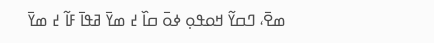ߘߐ߫، ߣߛߌ߬ ߞߋߟߋ߲ ߦߋ߫ ߛߊ߰ ߄ ߘߌ߫ ߥߟߊ߫ ߓߊ߬ ߄ ߘߌ߫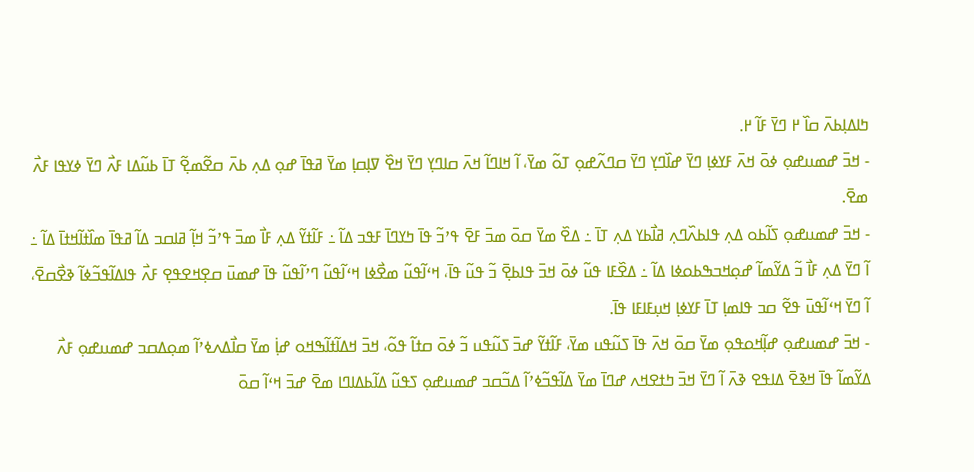ߤߊߡߊ߲ߕߍ߫ ߛߊ߰ ߂ ߣߌ߫ ߓߊ߬ ߂.
- ߞߏ߫ ߝߘߎߝߋ߲ ߦߋ߫ ߞߍ߫ ߓߌߦߊ߲ ߣߌ߫ ߝߊ߰ߣߌ߲ ߣߌ߫ ߛߣߍ߬ߝߋ߲ ߠߋ߬ ߘߌ߫، ߊ߬ ߞߊߣߊ߬ ߞߍ߫ ߛߊߣߌ߲ ߣߌ߫ ߞߐ߰ ߜߊ߲ߛߊ߲ ߘߌ߫ ߥߟߊ߫ ߝߋ߲ ߡߍ߲ ߕߍ߫ ߛߐ߬ߘߐ߲߬ ߠߊ߫ ߕߎ߬ߡߊ ߓߍ߯ ߣߌ߫ ߦߌߟߊ ߓߍ߯ ߘߐ߫.
- ߞߏ߫ ߝߘߎߝߋ߲ ߖߊ߬ߕߋ ߡߍ߲ ߟߊߕߍ߰ߣߍ߲ ߥߊ߯ߕߌ ߡߍ߲ ߠߊ߫ ߸ ߡߐ߰ ߘߌ߫ ߛߋ߫ ߘߏ߫ ߓߐ߫ ߟߴߏ߬ ߟߊ߫ ߤߌߣߊ߫ ߓߟߏ ߡߊ߬ ߸ ߓߊ߬ߙߌ߬ ߡߍ߲ ߓߊ߯ ߘߏ߫ ߟߴߏ߬ ߞߊ߲߬ ߥߊߛߏ ߡߊ߬ ߥߟߊ߫ ߘߊ߰ߙߊ߬ߞߙߊ߫ ߡߊ߬ ߸ ߊ߬ ߣߌ߫ ߡߍ߲ ߓߊ߯ ߏ߬ ߡߌ߬ߘߊ߬ ߝߋ߲ߞߏߒߕߋߦߊ ߡߊ߬ ߸ ߡߐ߰ߓߊ ߟߎ߬ ߦߋ߫ ߞߏ߫ ߟߊߕߐ߲߫ ߏ߬ ߟߎ߬ ߟߊ߫، ߞߵߊ߬ߟߎ߬ ߘߐ߯ߦߊ ߞߵߊ߬ߟߎ߬ ߣߴߊ߬ߟߎ߬ ߟߊ߫ ߝߘߎ߫ ߛߐ߲ߞߐߟߐ߲ ߓߍ߯ ߟߊߡߊ߬ߟߏ߬ߦߊ߬ ߢߐ߯ߛߐ߫، ߊ߬ ߣߌ߫ ߞߵߊ߬ߟߎ߫ ߟߐ߬ ߛߏ ߟߊߘߊ߲ ߠߊ߫ ߓߌߦߊ߲ ߞߎ߲ߓߊߓߊ ߟߊ߫.
- ߞߏ߫ ߝߘߎߝߋ߲ ߝߊ߲߬ߞߋߟߋ߲ ߘߌ߫ ߛߋ߫ ߞߍ߫ ߟߊ߫ ߖߎ߬ߟߎ ߘߌ߫، ߓߊ߬ߙߌ߬ ߝߏ߫ ߖߎ߬ߟߎ ߏ߬ ߦߋ߫ ߛߙߊ߬ ߟߋ߬، ߞߏ߫ ߞߡߊ߬ߙߊ߬ߒߞߋ ߝߊ߲߭ ߘߌ߫ ߛߊ߯ߡߍߦߴߊ߬ ߘߋ߲ߡߛߏ ߝߘߎߝߋ߲ ߓߍ߯ ߡߌ߬ߘߊ߬ ߟߊ߫ ߞߢߐ߫ ߡߊߟߐ ߢߍ߫ ߊ߬ ߣߌ߫ ߞߏ߫ ߤߙߐߞߍ ߝߣߊ߫ ߘߌ߫ ߡߊ߬ߟߏ߬ߦߴߊ߬ ߡߏ߬ߛߏ ߝߘߎߝߋ߲ ߖߟߎ߬ ߡߊ߬ߕߡߊߣߊ ߘߐ߫ ߝߏ߫ ߞߵߊ߬ ߛߋ߫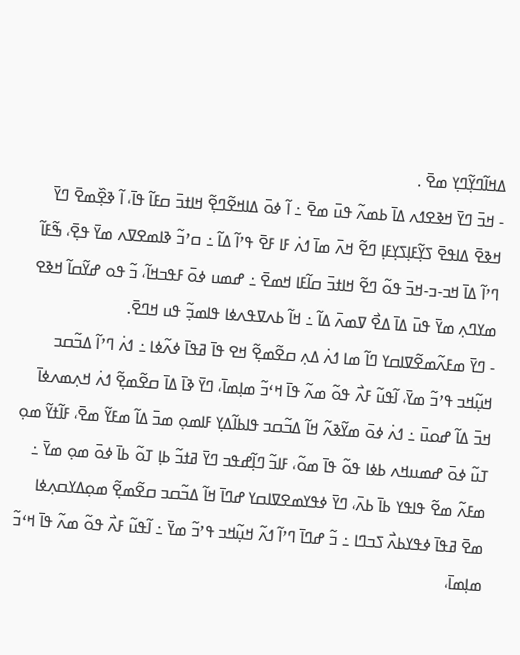ߡߞߊ߬ߣߌ߲߬ߣߌ߲ ߘߐ߫ .
- ߞߏ߫ ߣߌ߫ ߞߢߐߗߍ ߡߊ߫ ߕߘߍ߬ ߟߎ߫ ߘߐ߫ ߸ ߊ߬ ߦߋ߫ ߡߊߞߐ߬ߣߐ߲߬ ߞߊߙߏ߫ ߛߓߊ߬ ߟߊ߫، ߊ߬ ߢߐ߲߰ߘߐ߫ ߣߌ߫ ߞߢߐ߫ ߡߊߟߐ߫ ߖߌ߲߬ߓߊ߲ߖߌ߲ߓߊ߲ ߣߐ߬ ߞߍ߫ ߘߊ߫ ߗߍ߭ ߓߊ ߓߐ߫ ߟߴߊ߬ ߡߊ߬ ߸ ߛߴߏ߬ ߢߊߘߐߜߍ ߘߌ߫ ߟߐ߲߫، ߒ߬ߓߊ߬ ߣߴߊ߬ ߡߊ߫ ߞߏ-ߏ-ߞߏ߫ ߟߋ߬ ߣߐ߬ ߞߊߙߏ߫ ߛߊ߬ߓߊ ߞߘߐ߫ ߸ ߝߘߎ ߦߋ߫ ߓߟߏߞߊ߬، ߏ߬ ߟߋ ߝߌ߬ߛߊ߬ ߞߢߐ ߘߌߣߍ߲ ߘߌ߫ ߟߎ߫ ߡߊ߫ ߡߐ߯ ߜߘߍ߫ ߡߊ߬ ߸ ߞߊ߬ ߕߍߜߟߍߦߊ ߟߊߘߏ߲߬ ߟߎ ߞߣߐ߫.
- ߣߌ߫ ߘߓߍ߬ߘߐ߬ߜߊߛߌ ߣߊ߬ ߘߊ ߗߍ߭ ߡߍ߲ ߛߐ߬ߘߐ߲߬ ߞߐ ߟߊ߫ ߥߟߊ߫ ߦߍ߬ߦߊ ߸ ߗߍ߭ ߣߴߊ߬ ߡߏ߬ߛߏ ߞߎ߲߬ߞߏ ߟߴߏ߬ ߘߌ߫، ߊ߬ߟߎ߬ ߓߍ߯ ߟߋ߬ ߘߍ߬ ߟߊ߫ ߞߵߏ߬ ߘߊ߲ߘߊ߫، ߣߌ߫ ߢߊ߫ ߡߊ߫ ߛߐ߬ߘߐ߲߬ ߗߍ߭ ߞߍ߲ߘߍߦߊ߫ ߞߏ߫ ߡߊ߬ ߝߋߎ߫ ߸ ߗߍ߭ ߦߋ߫ ߘߌ߬ߢߍ߬ ߞߊ߬ ߡߏ߬ߛߏ ߟߊߕߊ߬ߡߌ߲ ߓߊߘߋ߲ ߘߏ߫ ߡߊ߬ ߘߓߌ߬ ߘߐ߫، ߓߊ߬ߙߌ߬ ߘߋ߲ ߠߎ߬ ߦߋ߫ ߝߘߎߞߍ ߕߦߊ ߟߋ߬ ߟߊ߫ ߘߋ߬، ߓߊߏ߬ ߣߊ߲߬ߝߟߏ ߣߌ߫ ߥߙߏ߬ ߕߊ߲ ߠߋ߬ ߕߊ߫ ߦߋ߫ ߘߋ߲ ߘߌ߫ ߸ ߘߓߍ߬ ߘߐ߬ ߟߊߟߌ ߕߊ߫ ߕߍ߫، ߣߌ߫ ߦߟߌߘߐߜߊߛߌ ߝߣߊ߫ ߞߊ߬ ߡߏ߬ߛߏ ߛߐ߬ߘߐ߲߬ ߘߋ߲ߡߌߛߍ߲ߦߊ ߘߐ߫ ߥߟߊ߫ ߦߟߌߕߍ߯ ߖߏߣߊ ߸ ߏ߬ ߝߣߊ߫ ߣߴߊ߬ ߗߍ߬ ߞߎ߲߬ߞߏ ߟߴߏ߬ ߘߌ߫ ߸ ߊ߬ߟߎ߬ ߓߍ߯ ߟߋ߬ ߘߍ߬ ߟߊ߫ ߞߵߏ߬ ߘߊ߲ߘߊ߫،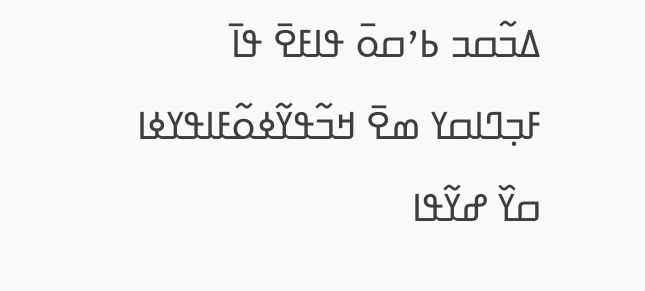ߡߏ߬ߛߏ ߕߴߛߋ߫ ߟߊߓߐ߫ ߟߊ߫ ߓߏ߲ߣߊߛߌ ߘߐ߫ ߞߏ߬ߟߌ߬ߦߋ߬ߓߊߟߌߦߊ ߛߌ߰ ߝߌ߬ߟߊ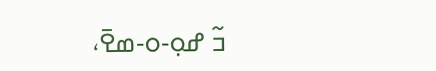ߏ߬ ߝߋ߲-ߋ-ߘߐ߫،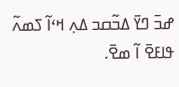ߝߏ߫ ߣߌ߫ ߡߏ߬ߛߏ ߡߍ߲ ߞߵߊ߬ ߖߘߍ߬ ߟߊߓߐ߫ ߊ߬ ߘߐ߫.